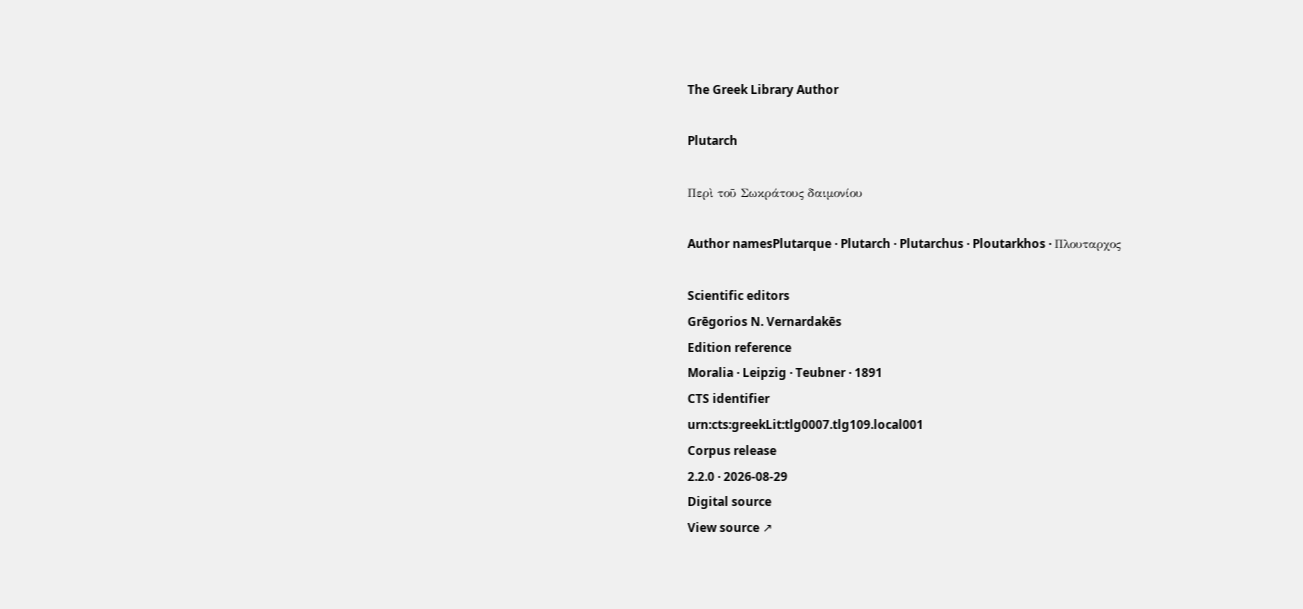The Greek Library Author

Plutarch

Περὶ τοῦ Σωκράτους δαιμονίου

Author namesPlutarque · Plutarch · Plutarchus · Ploutarkhos · Πλουταρχος

Scientific editors
Grēgorios N. Vernardakēs
Edition reference
Moralia · Leipzig · Teubner · 1891
CTS identifier
urn:cts:greekLit:tlg0007.tlg109.local001
Corpus release
2.2.0 · 2026-08-29
Digital source
View source ↗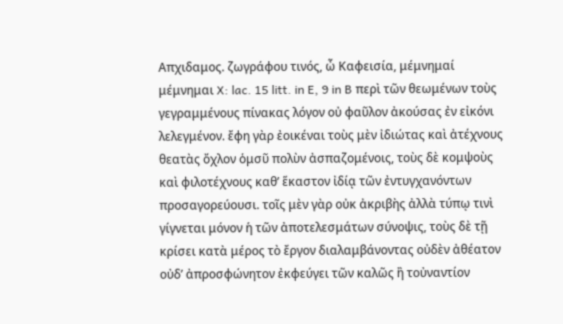Απχιδαμος. ζωγράφου τινός, ὦ Καφεισία, μέμνημαί μέμνημαι X: lac. 15 litt. in E, 9 in B περὶ τῶν θεωμένων τοὺς γεγραμμένους πίνακας λόγον οὐ φαῦλον ἀκούσας ἐν εἰκόνι λελεγμένον. ἔφη γὰρ ἐοικέναι τοὺς μὲν ἰδιώτας καὶ ἀτέχνους θεατὰς ὄχλον ὁμσῦ πολὺν ἀσπαζομένοις, τοὺς δὲ κομψοὺς καὶ φιλοτέχνους καθʼ ἕκαστον ἰδίᾳ τῶν ἐντυγχανόντων προσαγορεύουσι. τοῖς μὲν γὰρ οὐκ ἀκριβὴς ἀλλὰ τύπῳ τινὶ γίγνεται μόνον ἡ τῶν ἀποτελεσμάτων σύνοψις, τοὺς δὲ τῇ κρίσει κατὰ μέρος τὸ ἔργον διαλαμβάνοντας οὐδὲν ἀθέατον οὐδʼ ἀπροσφώνητον ἐκφεύγει τῶν καλῶς ἢ τοὐναντίον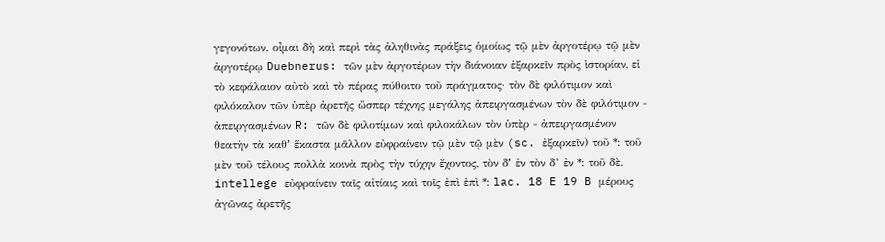γεγονότων. οἶμαι δὴ καὶ περὶ τὰς ἀληθινὰς πράξεις ὁμοίως τῷ μὲν ἀργοτέρῳ τῷ μὲν ἀργοτέρῳ Duebnerus: τῶν μὲν ἀργοτέρων τὴν διάνοιαν ἐξαρκεῖν πρὸς ἱστορίαν, εἰ τὸ κεφάλαιον αὐτὸ καὶ τὸ πέρας πύθοιτο τοῦ πράγματος· τὸν δὲ φιλότιμον καὶ φιλόκαλον τῶν ὑπὲρ ἀρετῆς ὥσπερ τέχνης μεγάλης ἀπειργασμένων τὸν δὲ φιλότιμον - ἀπειργασμένων R: τῶν δὲ φιλοτίμων καὶ φιλοκάλων τὸν ὑπὲρ - ἀπειργασμένον θεατὴν τὰ καθʼ ἕκαστα μᾶλλον εὐφραίνειν τῷ μὲν τῷ μὲν (sc. ἐξαρκεῖν) τοῦ *: τοῦ μὲν τοῦ τέλους πολλὰ κοινὰ πρὸς τὴν τύχην ἔχοντος, τὸν δʼ ἐν τὸν δ’ ἐν *: τοῦ δὲ. intellege εὐφραίνειν ταῖς αἰτίαις καὶ τοῖς ἐπὶ ἐπὶ *: lac. 18 E 19 B μέρους ἀγῶνας ἀρετῆς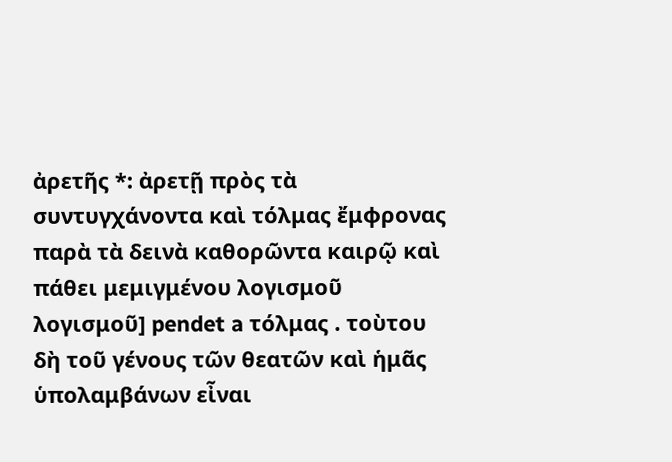ἀρετῆς *: ἀρετῇ πρὸς τὰ συντυγχάνοντα καὶ τόλμας ἔμφρονας παρὰ τὰ δεινὰ καθορῶντα καιρῷ καὶ πάθει μεμιγμένου λογισμοῦ λογισμοῦ] pendet a τόλμας . τοὺτου δὴ τοῦ γένους τῶν θεατῶν καὶ ἡμᾶς ὑπολαμβάνων εἶναι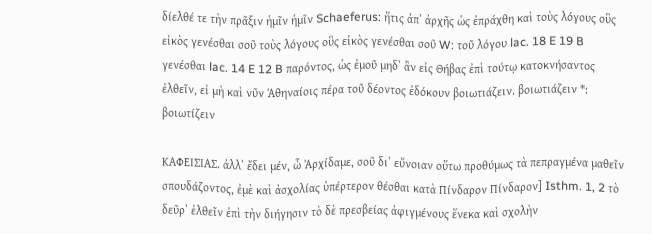δίελθέ τε τὴν πρᾶξιν ἡμῖν ἡμῖν Schaeferus: ἥτις ἀπʼ ἀρχῆς ὡς ἐπράχθη καὶ τοὺς λόγους οὓς εἰκὸς γενέσθαι σοῦ τοὺς λόγους οὓς εἰκὸς γενέσθαι σοῦ W: τοῦ λόγου lac. 18 E 19 B γενέσθαι lac. 14 E 12 B παρόντος, ὡς ἐμοῦ μηδʼ ἂν εἰς Θήβας ἐπὶ τούτῳ κατοκνήσαντος ἐλθεῖν, εἰ μὴ καὶ νῦν Ἀθηναίοις πέρα τοῦ δέοντος ἐδόκουν βοιωτιάζειν. βοιωτιάζειν *: βοιωτίζειν

ΚΑΦΕΙΣΙΑΣ. ἀλλʼ ἔδει μέν, ὦ Ἀρχίδαμε, σοῦ διʼ εὔνοιαν οὕτω προθύμως τὰ πεπραγμένα μαθεῖν σπουδάζοντος, ἐμὲ καὶ ἀσχολίας ὑπέρτερον θέσθαι κατὰ Πίνδαρον Πίνδαρον] Isthm. 1, 2 τὸ δεῦρʼ ἐλθεῖν ἐπὶ τὴν διήγησιν τὸ δὲ πρεσβείας ἀφιγμένους ἕνεκα καὶ σχολὴν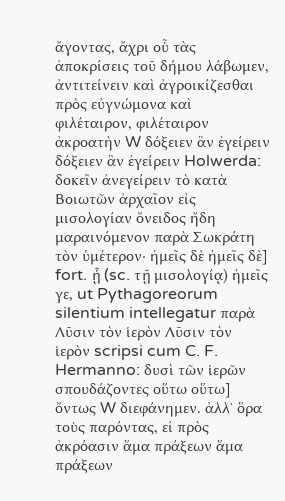ἄγοντας, ἄχρι οὗ τὰς ἀποκρίσεις τοῦ δήμου λάβωμεν, ἀντιτείνειν καὶ ἀγροικίζεσθαι πρὸς εὐγνώμονα καὶ φιλέταιρον, φιλέταιρον ἀκροατὴν W δόξειεν ἂν ἐγείρειν δόξειεν ἂν ἐγείρειν Holwerda: δοκεῖν ἀνεγείρειν τὸ κατὰ Βοιωτῶν ἀρχαῖον εἰς μισολογίαν ὄνειδος ἤδη μαραινόμενον παρὰ Σωκράτη τὸν ὑμέτερον· ἡμεῖς δὲ ἡμεῖς δὲ] fort. ᾗ (sc. τῇ μισολογίᾳ) ἡμεῖς γε, ut Pythagoreorum silentium intellegatur παρὰ Λῦσιν τὸν ἱερὸν Λῦσιν τὸν ἱερὸν scripsi cum C. F. Hermanno: δυσὶ τῶν ἱερῶν σπουδάζοντες οὕτω οὕτω] ὄντως W διεφάνημεν. ἀλλʼ ὅρα τοὺς παρόντας, εἰ πρὸς ἀκρόασιν ἅμα πράξεων ἅμα πράξεων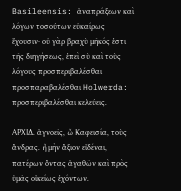Basileensis: ἀναπράξεων καὶ λόγων τοσούτων εὐκαίρως ἔχουσιν· οὐ γὰρ βραχὺ μῆκός ἐστι τῆς διηγήσεως, ἐπεὶ σὺ καὶ τοὺς λόγους προσπεριβαλέσθαι προσπαραβαλέσθαι Holwerda: προσπεριβαλέσθαι κελεύεις.

ΑΡΧΙΔ. ἀγνοεῖς, ὦ Καφεισία, τοὺς ἄνδρας. ἦ μὴν ἄξιον εἰδέναι, πατέρων ὄντας ἀγαθῶν καὶ πρὸς ὑμᾶς οἰκείως ἐχόντων.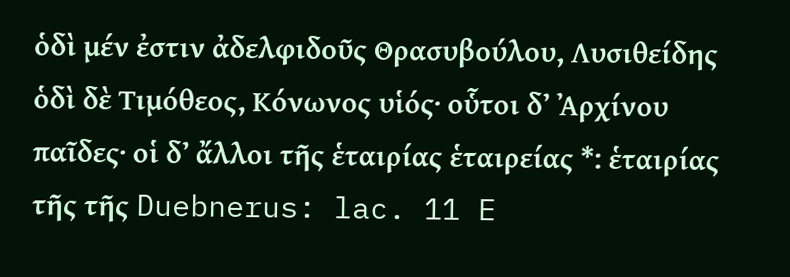ὁδὶ μέν ἐστιν ἀδελφιδοῦς Θρασυβούλου, Λυσιθείδης ὁδὶ δὲ Τιμόθεος, Κόνωνος υἱός· οὗτοι δʼ Ἀρχίνου παῖδες· οἱ δʼ ἄλλοι τῆς ἑταιρίας ἑταιρείας *: ἑταιρίας τῆς τῆς Duebnerus: lac. 11 E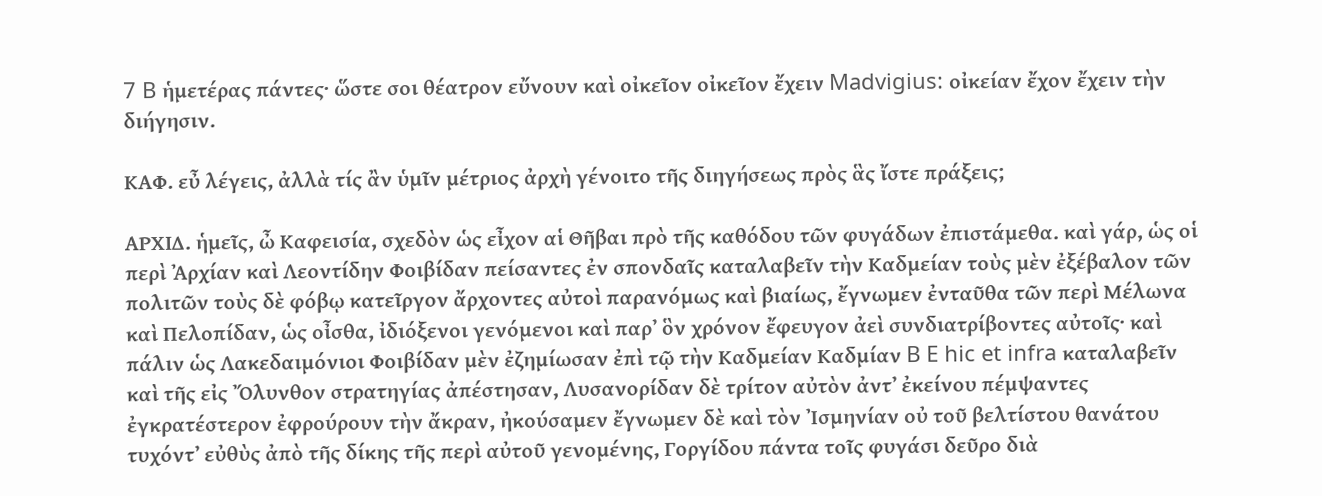7 B ἡμετέρας πάντες· ὥστε σοι θέατρον εὔνουν καὶ οἰκεῖον οἰκεῖον ἔχειν Madvigius: οἰκείαν ἔχον ἔχειν τὴν διήγησιν.

ΚΑΦ. εὖ λέγεις, ἀλλὰ τίς ἂν ὑμῖν μέτριος ἀρχὴ γένοιτο τῆς διηγήσεως πρὸς ἃς ἴστε πράξεις;

ΑΡΧΙΔ. ἡμεῖς, ὦ Καφεισία, σχεδὸν ὡς εἶχον αἱ Θῆβαι πρὸ τῆς καθόδου τῶν φυγάδων ἐπιστάμεθα. καὶ γάρ, ὡς οἱ περὶ Ἀρχίαν καὶ Λεοντίδην Φοιβίδαν πείσαντες ἐν σπονδαῖς καταλαβεῖν τὴν Καδμείαν τοὺς μὲν ἐξέβαλον τῶν πολιτῶν τοὺς δὲ φόβῳ κατεῖργον ἄρχοντες αὐτοὶ παρανόμως καὶ βιαίως, ἔγνωμεν ἐνταῦθα τῶν περὶ Μέλωνα καὶ Πελοπίδαν, ὡς οἶσθα, ἰδιόξενοι γενόμενοι καὶ παρʼ ὃν χρόνον ἔφευγον ἀεὶ συνδιατρίβοντες αὐτοῖς· καὶ πάλιν ὡς Λακεδαιμόνιοι Φοιβίδαν μὲν ἐζημίωσαν ἐπὶ τῷ τὴν Καδμείαν Καδμίαν B E hic et infra καταλαβεῖν καὶ τῆς εἰς Ὄλυνθον στρατηγίας ἀπέστησαν, Λυσανορίδαν δὲ τρίτον αὐτὸν ἀντʼ ἐκείνου πέμψαντες ἐγκρατέστερον ἐφρούρουν τὴν ἄκραν, ἠκούσαμεν ἔγνωμεν δὲ καὶ τὸν Ἰσμηνίαν οὐ τοῦ βελτίστου θανάτου τυχόντʼ εὐθὺς ἀπὸ τῆς δίκης τῆς περὶ αὐτοῦ γενομένης, Γοργίδου πάντα τοῖς φυγάσι δεῦρο διὰ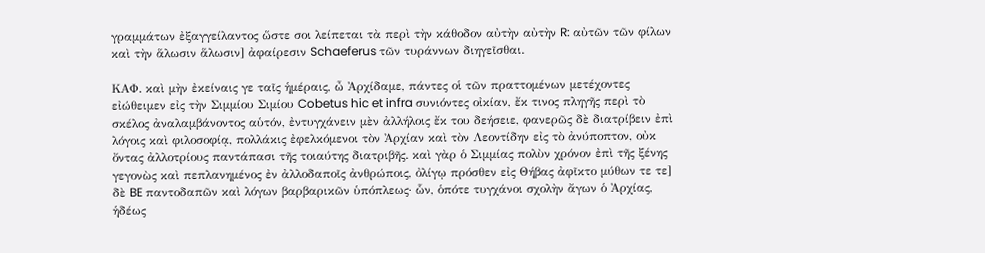γραμμάτων ἐξαγγείλαντος ὥστε σοι λείπεται τὰ περὶ τὴν κάθοδον αὐτὴν αὐτὴν R: αὐτῶν τῶν φίλων καὶ τὴν ἅλωσιν ἅλωσιν] ἀφαίρεσιν Schaeferus τῶν τυράννων διηγεῖσθαι.

ΚΑΦ. καὶ μὴν ἐκείναις γε ταῖς ἡμέραις, ὦ Ἀρχίδαμε, πάντες οἱ τῶν πραττομένων μετέχοντες εἰώθειμεν εἰς τὴν Σιμμίου Σιμίου Cobetus hic et infra συνιόντες οἰκίαν, ἔκ τινος πληγῆς περὶ τὸ σκέλος ἀναλαμβάνοντος αὑτόν, ἐντυγχάνειν μὲν ἀλλήλοις ἔκ του δεήσειε, φανερῶς δὲ διατρίβειν ἐπὶ λόγοις καὶ φιλοσοφίᾳ, πολλάκις ἐφελκόμενοι τὸν Ἀρχίαν καὶ τὸν Λεοντίδην εἰς τὸ ἀνύποπτον, οὐκ ὄντας ἀλλοτρίους παντάπασι τῆς τοιαύτης διατριβῆς. καὶ γὰρ ὁ Σιμμίας πολὺν χρόνον ἐπὶ τῆς ξένης γεγονὼς καὶ πεπλανημένος ἐν ἀλλοδαποῖς ἀνθρώποις, ὀλίγῳ πρόσθεν εἰς Θήβας ἀφῖκτο μύθων τε τε] δὲ BE παντοδαπῶν καὶ λόγων βαρβαρικῶν ὑπόπλεως· ὧν, ὁπότε τυγχάνοι σχολὴν ἄγων ὁ Ἀρχίας, ἡδέως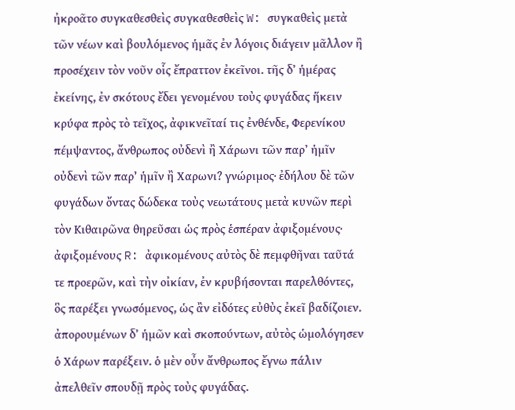ἠκροᾶτο συγκαθεσθεὶς συγκαθεσθεὶς W: συγκαθεὶς μετὰ τῶν νέων καὶ βουλόμενος ἡμᾶς ἐν λόγοις διάγειν μᾶλλον ἢ προσέχειν τὸν νοῦν οἷς ἔπραττον ἐκεῖνοι. τῆς δʼ ἡμέρας ἐκείνης, ἐν σκότους ἔδει γενομένου τοὺς φυγάδας ἥκειν κρύφα πρὸς τὸ τεῖχος, ἀφικνεῖταί τις ἐνθένδε, Φερενίκου πέμψαντος, ἄνθρωπος οὐδενὶ ἢ Χάρωνι τῶν παρʼ ἡμῖν οὐδενὶ τῶν παρ’ ἡμῖν ἢ Χαρωνι? γνώριμος· ἐδήλου δὲ τῶν φυγάδων ὄντας δώδεκα τοὺς νεωτάτους μετὰ κυνῶν περὶ τὸν Κιθαιρῶνα θηρεῦσαι ὡς πρὸς ἑσπέραν ἀφιξομένους· ἀφιξομένους R: ἀφικομένους αὐτὸς δὲ πεμφθῆναι ταῦτά τε προερῶν, καὶ τὴν οἰκίαν, ἐν κρυβήσονται παρελθόντες, ὃς παρέξει γνωσόμενος, ὡς ἂν εἰδότες εὐθὺς ἐκεῖ βαδίζοιεν. ἀπορουμένων δʼ ἡμῶν καὶ σκοπούντων, αὐτὸς ὡμολόγησεν ὁ Χάρων παρέξειν. ὁ μὲν οὖν ἄνθρωπος ἔγνω πάλιν ἀπελθεῖν σπουδῇ πρὸς τοὺς φυγάδας.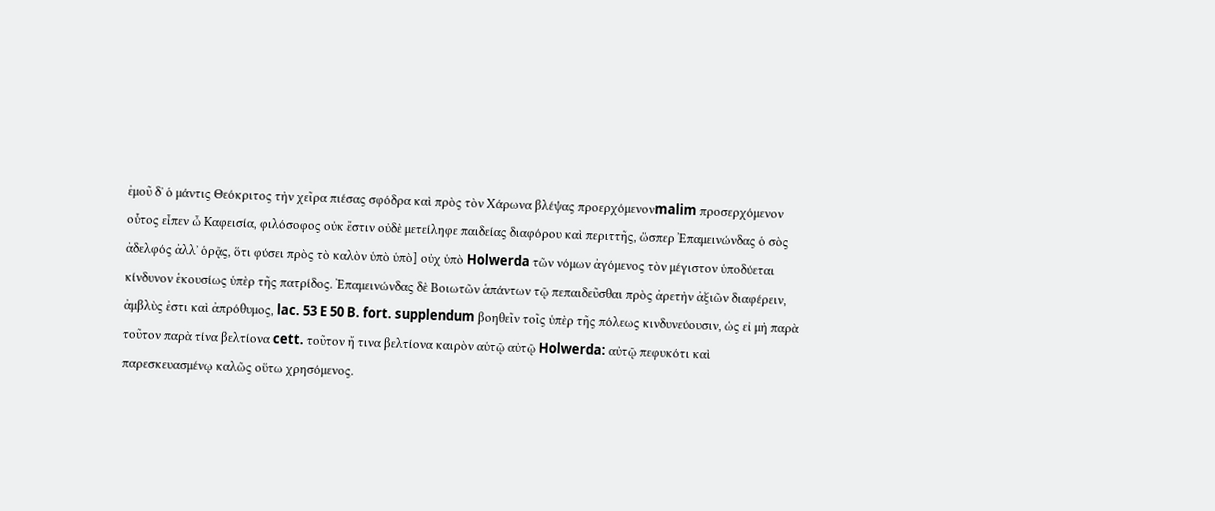ἐμοῦ δʼ ὁ μάντις Θεόκριτος τὴν χεῖρα πιέσας σφόδρα καὶ πρὸς τὸν Χάρωνα βλέψας προερχόμενονmalim προσερχόμενον οὗτος εἶπεν ὦ Καφεισία, φιλόσοφος οὐκ ἔστιν οὐδὲ μετείληφε παιδείας διαφόρου καὶ περιττῆς, ὥσπερ Ἐπαμεινώνδας ὁ σὸς ἀδελφός ἀλλʼ ὁρᾷς, ὅτι φύσει πρὸς τὸ καλὸν ὑπὸ ὑπὸ] οὐχ ὑπὸ Holwerda τῶν νόμων ἀγόμενος τὸν μέγιστον ὑποδύεται κίνδυνον ἑκουσίως ὑπὲρ τῆς πατρίδος. Ἐπαμεινώνδας δὲ Βοιωτῶν ἁπάντων τῷ πεπαιδεῦσθαι πρὸς ἀρετὴν ἀξιῶν διαφέρειν, ἀμβλὺς ἐστι καὶ ἀπρόθυμος, lac. 53 E 50 B. fort. supplendum βοηθεῖν τοῖς ὑπὲρ τῆς πόλεως κινδυνεύουσιν, ὡς εἰ μὴ παρὰ τοῦτον παρὰ τίνα βελτίονα cett. τοῦτον ἤ τινα βελτίονα καιρὸν αὑτῷ αὐτῷ Holwerda: αὐτῷ πεφυκότι καὶ παρεσκευασμένῳ καλῶς οὕτω χρησόμενος.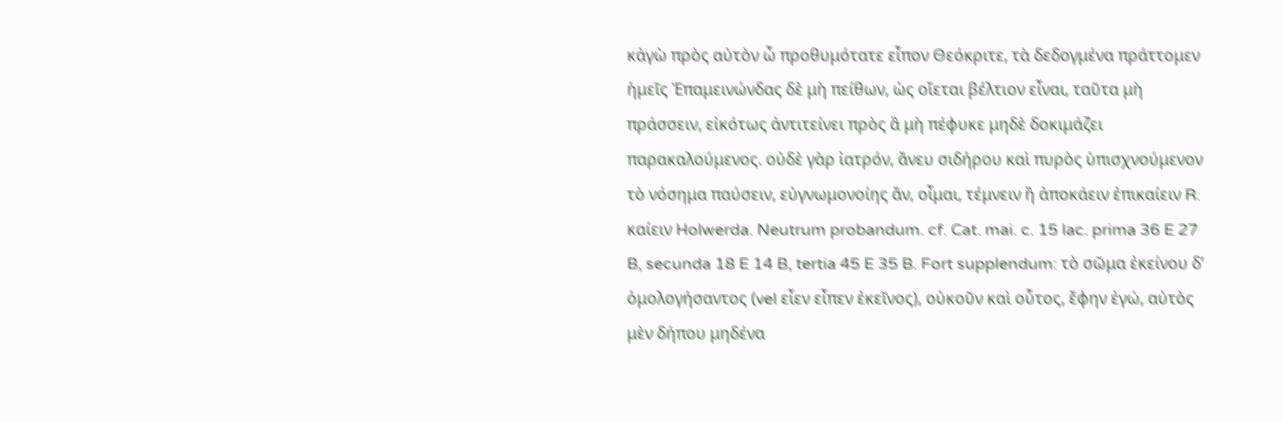κἀγὼ πρὸς αὐτὸν ὦ προθυμότατε εἶπον Θεόκριτε, τὰ δεδογμένα πράττομεν ἡμεῖς Ἐπαμεινώνδας δὲ μὴ πείθων, ὡς οἴεται βέλτιον εἶναι, ταῦτα μὴ πράσσειν, εἰκότως ἀντιτείνει πρὸς ἃ μὴ πέφυκε μηδὲ δοκιμάζει παρακαλούμενος. οὐδὲ γὰρ ἰατρόν, ἄνευ σιδήρου καὶ πυρὸς ὑπισχνούμενον τὸ νόσημα παύσειν, εὐγνωμονοίης ἄν, οἶμαι, τέμνειν ἢ ἀποκάειν ἐπικαίειν R. καίειν Holwerda. Neutrum probandum. cf. Cat. mai. c. 15 lac. prima 36 E 27 B, secunda 18 E 14 B, tertia 45 E 35 B. Fort supplendum: τὸ σῶμα ἐκείνου δ’ ὁμολογήσαντος (vel εἶεν εἶπεν ἐκεῖνος), οὐκοῦν καὶ οὗτος, ἔφην ἐγώ, αὐτὸς μὲν δήπου μηδένα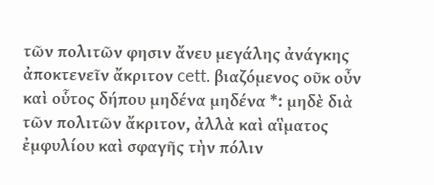τῶν πολιτῶν φησιν ἄνευ μεγάλης ἀνάγκης ἀποκτενεῖν ἄκριτον cett. βιαζόμενος οῦκ οὖν καὶ οὗτος δήπου μηδένα μηδένα *: μηδὲ διὰ τῶν πολιτῶν ἄκριτον, ἀλλὰ καὶ αἳματος ἐμφυλίου καὶ σφαγῆς τὴν πόλιν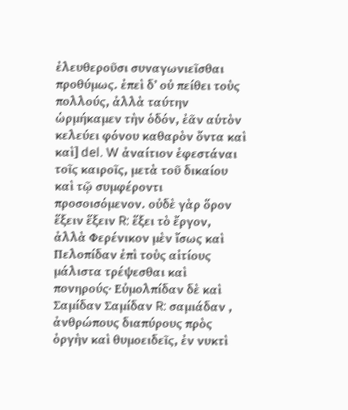ἐλευθεροῦσι συναγωνιεῖσθαι προθύμως. ἐπεὶ δʼ οὐ πείθει τοὺς πολλούς, ἀλλὰ ταύτην ὡρμήκαμεν τὴν ὁδόν, ἐᾶν αὑτὸν κελεύει φόνου καθαρὸν ὄντα καὶ καὶ] del. W ἀναίτιον ἐφεστάναι τοῖς καιροῖς, μετὰ τοῦ δικαίου καὶ τῷ συμφέροντι προσοισόμενον. οὐδὲ γὰρ ὅρον ἕξειν ἕξειν R: ἕξει τὸ ἔργον, ἀλλὰ Φερένικον μὲν ἴσως καὶ Πελοπίδαν ἐπὶ τοὺς αἰτίους μάλιστα τρέψεσθαι καὶ πονηρούς· Εὐμολπίδαν δὲ καὶ Σαμίδαν Σαμίδαν R: σαμιάδαν , ἀνθρώπους διαπύρους πρὸς ὀργὴν καὶ θυμοειδεῖς, ἐν νυκτὶ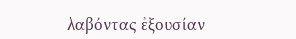λαβόντας ἐξουσίαν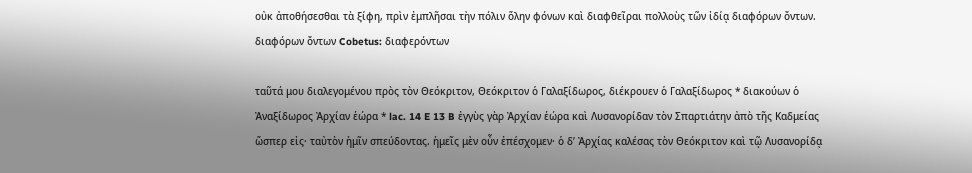οὐκ ἀποθήσεσθαι τὰ ξίφη, πρὶν ἐμπλῆσαι τὴν πόλιν ὅλην φόνων καὶ διαφθεῖραι πολλοὺς τῶν ἰδίᾳ διαφόρων ὄντων. διαφόρων ὄντων Cobetus: διαφερόντων

ταῦτά μου διαλεγομένου πρὸς τὸν Θεόκριτον, Θεόκριτον ὁ Γαλαξίδωρος, διέκρουεν ὁ Γαλαξίδωρος * διακούων ὁ Ἀναξίδωρος Ἀρχίαν ἑώρα * lac. 14 E 13 B ἐγγὺς γὰρ Ἀρχίαν ἑώρα καὶ Λυσανορίδαν τὸν Σπαρτιάτην ἀπὸ τῆς Καδμείας ὥσπερ εἰς· ταὐτὸν ἡμῖν σπεύδοντας. ἡμεῖς μὲν οὖν ἐπέσχομεν· ὁ δʼ Ἀρχίας καλέσας τὸν Θεόκριτον καὶ τῷ Λυσανορίδᾳ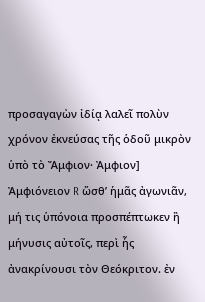προσαγαγὼν ἰδίᾳ λαλεῖ πολὺν χρόνον ἐκνεύσας τῆς ὁδοῦ μικρὸν ὑπὸ τὸ Ἄμφιον· Ἀμφιον] Ἀμφιόνειον R ὥσθʼ ἡμᾶς ἀγωνιᾶν, μή τις ὑπόνοια προσπέπτωκεν ἢ μήνυσις αὐτοῖς, περὶ ἧς ἀνακρίνουσι τὸν Θεόκριτον. ἐν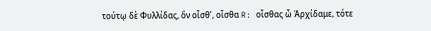τούτῳ δὲ Φυλλίδας, ὃν οἶσθʼ, οἶσθα R: οἶσθας ὦ Ἀρχίδαμε, τότε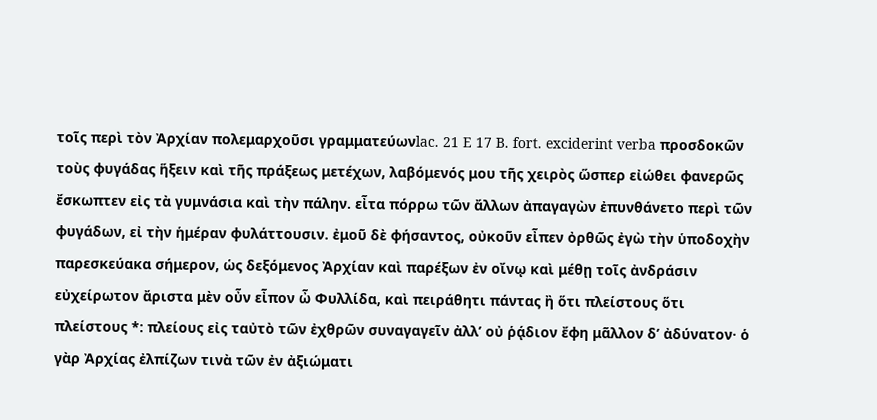τοῖς περὶ τὸν Ἀρχίαν πολεμαρχοῦσι γραμματεύωνlac. 21 E 17 B. fort. exciderint verba προσδοκῶν τοὺς φυγάδας ἥξειν καὶ τῆς πράξεως μετέχων, λαβόμενός μου τῆς χειρὸς ὥσπερ εἰώθει φανερῶς ἔσκωπτεν εἰς τὰ γυμνάσια καὶ τὴν πάλην. εἶτα πόρρω τῶν ἄλλων ἀπαγαγὼν ἐπυνθάνετο περὶ τῶν φυγάδων, εἰ τὴν ἡμέραν φυλάττουσιν. ἐμοῦ δὲ φήσαντος, οὐκοῦν εἶπεν ὀρθῶς ἐγὼ τὴν ὑποδοχὴν παρεσκεύακα σήμερον, ὡς δεξόμενος Ἀρχίαν καὶ παρέξων ἐν οἴνῳ καὶ μέθῃ τοῖς ἀνδράσιν εὐχείρωτον ἄριστα μὲν οὖν εἶπον ὦ Φυλλίδα, καὶ πειράθητι πάντας ἢ ὅτι πλείστους ὅτι πλείστους *: πλείους εἰς ταὐτὸ τῶν ἐχθρῶν συναγαγεῖν ἀλλʼ οὐ ῥᾴδιον ἔφη μᾶλλον δʼ ἀδύνατον· ὁ γὰρ Ἀρχίας ἐλπίζων τινὰ τῶν ἐν ἀξιώματι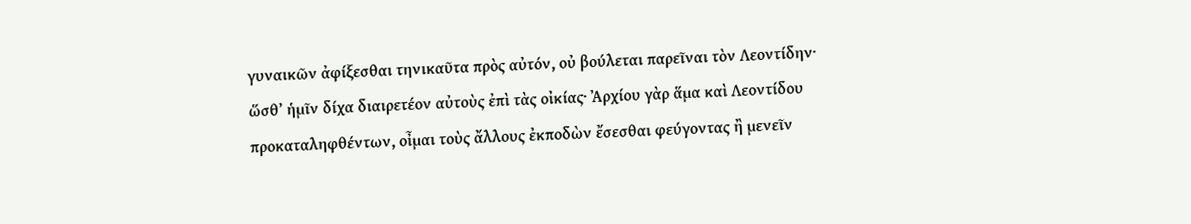γυναικῶν ἀφίξεσθαι τηνικαῦτα πρὸς αὐτόν, οὐ βούλεται παρεῖναι τὸν Λεοντίδην· ὥσθʼ ἡμῖν δίχα διαιρετέον αὐτοὺς ἐπὶ τὰς οἰκίας· Ἀρχίου γὰρ ἅμα καὶ Λεοντίδου προκαταληφθέντων, οἶμαι τοὺς ἄλλους ἐκποδὼν ἔσεσθαι φεύγοντας ἢ μενεῖν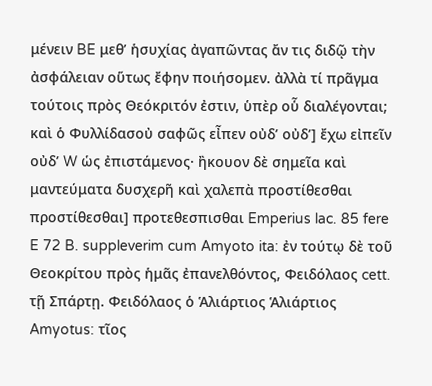μένειν BE μεθʼ ἡσυχίας ἀγαπῶντας ἄν τις διδῷ τὴν ἀσφάλειαν οὕτως ἔφην ποιήσομεν. ἀλλὰ τί πρᾶγμα τούτοις πρὸς Θεόκριτόν ἐστιν, ὑπὲρ οὗ διαλέγονται; καὶ ὁ Φυλλίδασοὐ σαφῶς εἶπεν οὐδʼ οὐδʼ] ἔχω εἰπεῖν οὐδʼ W ὡς ἐπιστάμενος· ἢκουον δὲ σημεῖα καὶ μαντεύματα δυσχερῆ καὶ χαλεπὰ προστίθεσθαι προστίθεσθαι] προτεθεσπισθαι Emperius lac. 85 fere E 72 B. suppleverim cum Amyoto ita: ἐν τούτῳ δὲ τοῦ Θεοκρίτου πρὸς ἡμᾶς ἐπανελθόντος, Φειδόλαος cett. τῇ Σπάρτῃ. Φειδόλαος ὁ Ἁλιάρτιος Ἁλιάρτιος Amyotus: τῖος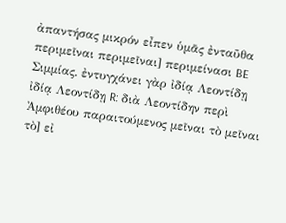ἀπαντήσας μικρόν εἶπεν ὑμᾶς ἐνταῦθα περιμεῖναι περιμεῖναι] περιμείνασι BE Σιμμίας. ἐντυγχάνει γὰρ ἰδίᾳ Λεοντίδῃ ἰδίᾳ Λεοντίδῃ R: διὰ Λεοντίδην περὶ Ἀμφιθέου παραιτούμενος μεῖναι τὸ μεῖναι τὸ] εἰ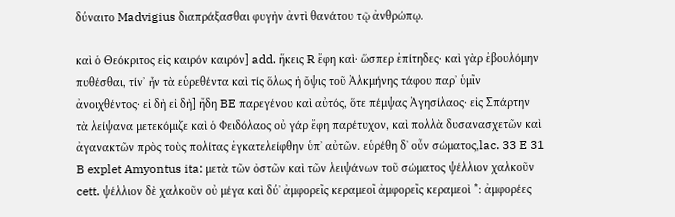δύναιτο Madvigius διαπράξασθαι φυγὴν ἀντὶ θανάτου τῷ ἀνθρώπῳ.

καὶ ὁ Θεόκριτος εἰς καιρόν καιρόν] add. ἥκεις R ἔφη καὶ· ὥσπερ ἐπίτηδες· καὶ γὰρ ἐβουλόμην πυθέσθαι, τίνʼ ἦν τὰ εὑρεθέντα καὶ τίς ὅλως ἡ ὄψις τοῦ Ἀλκμήνης τάφου παρʼ ὑμῖν ἀνοιχθέντος· εἰ δὴ εἰ δὴ] ἤδη BE παρεγένου καὶ αὐτός, ὅτε πέμψας Ἀγησίλαος· εἰς Σπάρτην τὰ λείψανα μετεκόμιζε καὶ ὁ Φειδόλαος οὐ γάρ ἔφη παρέτυχον, καὶ πολλὰ δυσανασχετῶν καὶ ἀγανακτῶν πρὸς τοὺς πολίτας ἐγκατελείφθην ὑπʼ αὐτῶν. εὑρέθη δʼ οὖν σώματος,lac. 33 E 31 B explet Amyontus ita: μετὰ τῶν ὀστῶν καὶ τῶν λειψάνων τοῦ σώματος ψέλλιον χαλκοῦν cett. ψέλλιον δὲ χαλκοῦν οὐ μέγα καὶ δύʼ ἀμφορεῖς κεραμεοῖ ἀμφορεῖς κεραμεοὶ *: ἀμφορέες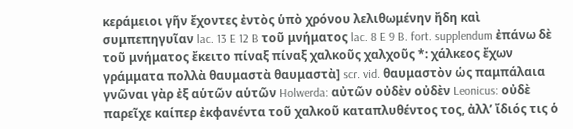κεράμειοι γῆν ἔχοντες ἐντὸς ὑπὸ χρόνου λελιθωμένην ἤδη καὶ συμπεπηγυῖαν lac. 13 E 12 B τοῦ μνήματος lac. 8 E 9 B. fort. supplendum ἐπάνω δὲ τοῦ μνήματος ἔκειτο πίναξ πίναξ χαλκοῦς χαλχοῦς *: χάλκεος ἔχων γράμματα πολλὰ θαυμαστὰ θαυμαστὰ] scr. vid. θαυμαστὸν ὡς παμπάλαια γνῶναι γὰρ ἐξ αὑτῶν αὑτῶν Holwerda: αὐτῶν οὐδὲν οὐδὲν Leonicus: οὐδὲ παρεῖχε καίπερ ἐκφανέντα τοῦ χαλκοῦ καταπλυθέντος τος, ἀλλʼ ἴδιός τις ὁ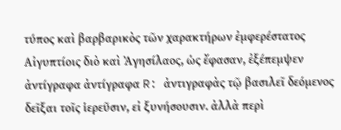τύπος καὶ βαρβαρικὸς τῶν χαρακτήρων ἐμφερέστατος Αἰγυπτίοις διὸ καὶ Ἀγησίλαος, ὡς ἔφασαν, ἐξέπεμψεν ἀντίγραφα ἀντίγραφα R: ἀντιγραφὰς τῷ βασιλεῖ δεόμενος δεῖξαι τοῖς ἱερεῦσιν, εἰ ξυνήσουσιν. ἀλλὰ περὶ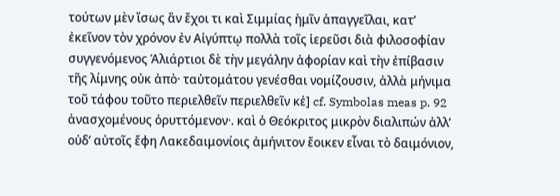τούτων μὲν ἴσως ἂν ἔχοι τι καὶ Σιμμίας ἡμῖν ἀπαγγεῖλαι, κατʼ ἐκεῖνον τὸν χρόνον ἐν Αἰγύπτῳ πολλὰ τοῖς ἱερεῦσι διὰ φιλοσοφίαν συγγενόμενος Ἁλιάρτιοι δὲ τὴν μεγάλην ἀφορίαν καὶ τὴν ἐπίβασιν τῆς λίμνης οὐκ ἀπὸ· ταὐτομάτου γενέσθαι νομίζουσιν, ἀλλὰ μήνιμα τοῦ τάφου τοῦτο περιελθεῖν περιελθεῖν κἑ] cf. Symbolas meas p. 92 ἀνασχομένους ὀρυττόμενον·. καὶ ὁ Θεόκριτος μικρὸν διαλιπών ἀλλʼ οὐδʼ αὐτοῖς ἔφη Λακεδαιμονίοις ἀμήνιτον ἔοικεν εἶναι τὸ δαιμόνιον,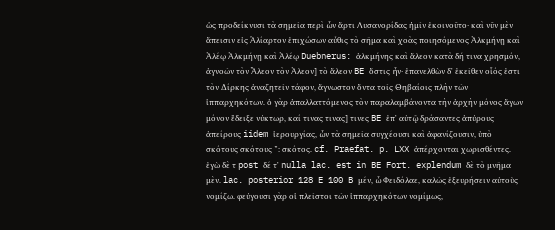ὡς προδείκνυσι τὰ σημεῖα περὶ ὧν ἄρτι Λυσανορίδας ἡμῖν ἐκοινοῦτο· καὶ νῦν μὲν ἄπεισιν εἰς Ἁλίαρτον ἐπιχώσων αὖθις τὸ σῆμα καὶ χοὰς ποιησόμενος Ἀλκμήνῃ καὶ Ἀλέῳ Ἀλκμήνῃ καὶ Ἀλέῳ Duebnerus: ἀλκμήνης καὶ ἄλεον κατὰ δή τινα χρησμόν, ἀγνοῶν τὸν Ἄλεον τὸν Ἀλεον] τὸ ἄλεον BE ὅστις ἦν· ἐπανελθὼν δʼ ἐκεῖθεν οἷός ἐστι τὸν Δίρκης ἀναζητεῖν τάφον, ἄγνωστον ὄντα τοῖς Θηβαίοις πλὴν τῶν ἱππαρχηκότων. ὁ γὰρ ἀπαλλαττόμενος τὸν παραλαμβάνοντα τὴν ἀρχὴν μόνος ἄγων μόνον ἔδειξε νύκτωρ, καί τινας τινας] τινες BE ἐπʼ αὐτῷ δράσαντες ἀπύρους ἀπείρους iidem ἱερουργίας, ὧν τὰ σημεῖα συγχέουσι καὶ ἀφανίζουσιν, ὑπὸ σκότους σκότους *: σκότος. cf. Praefat. p. LXX ἀπέρχονται χωρισθέντες. ἐγὼ δὲ τ post δέ τʼ nulla lac. est in BE Fort. explendum δὲ τὸ μνῆμα μὲν. lac. posterior 128 E 100 B μέν, ὦ Φειδόλαε, καλῶς ἐξευρήσειν αὐτοὺς νομίζω. φεύγουσι γὰρ οἱ πλεῖστοι τῶν ἱππαρχηκότων νομίμως,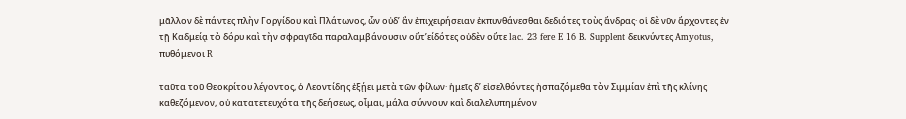μᾶλλον δὲ πάντες πλὴν Γοργίδου καὶ Πλάτωνος, ὧν οὐδʼ ἂν ἐπιχειρήσειαν ἐκπυνθάνεσθαι δεδιότες τοὺς ἄνδρας· οἱ δὲ νῦν ἄρχοντες ἐν τῇ Καδμείᾳ τὸ δόρυ καὶ τὴν σφραγῖδα παραλαμβάνουσιν οὔτʼείδότες οὐδὲν οὔτε lac. 23 fere E 16 B. Supplent δεικνύντες Amyotus, πυθόμενοι R

ταῦτα τοῦ Θεοκρίτου λέγοντος, ὁ Λεοντίδης ἐξῄει μετὰ τῶν φίλων· ἡμεῖς δʼ εἰσελθόντες ἠσπαζόμεθα τὸν Σιμμίαν ἐπὶ τῆς κλίνης καθεζόμενον, οὐ κατατετευχότα τῆς δεήσεως, οἶμαι, μάλα σύννουν καὶ διαλελυπημένον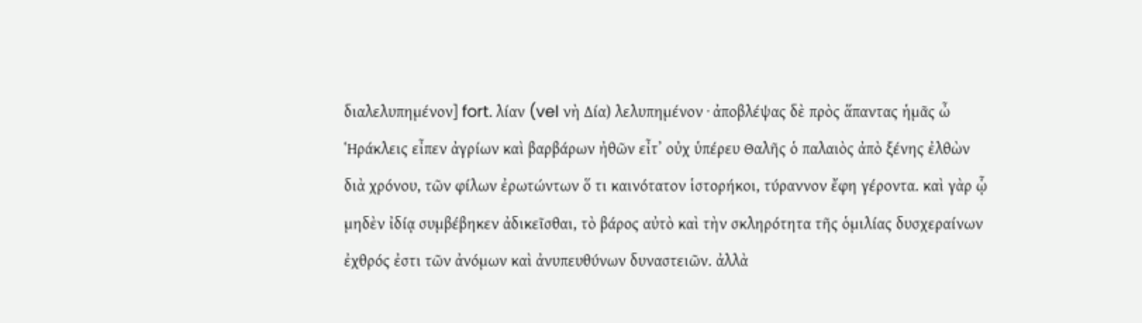διαλελυπημένον] fort. λίαν (vel νὴ Δία) λελυπημένον · ἀποβλέψας δὲ πρὸς ἅπαντας ἡμᾶς ὦ Ἡράκλεις εἶπεν ἀγρίων καὶ βαρβάρων ἠθῶν εἶτʼ οὐχ ὑπέρευ Θαλῆς ὁ παλαιὸς ἀπὸ ξένης ἐλθὼν διὰ χρόνου, τῶν φίλων ἐρωτώντων ὅ τι καινότατον ἱστορήκοι, τύραννον ἔφη γέροντα. καὶ γὰρ ᾧ μηδὲν ἰδίᾳ συμβέβηκεν ἀδικεῖσθαι, τὸ βάρος αὐτὸ καὶ τὴν σκληρότητα τῆς ὁμιλίας δυσχεραίνων ἐχθρός ἐστι τῶν ἀνόμων καὶ ἀνυπευθύνων δυναστειῶν. ἀλλὰ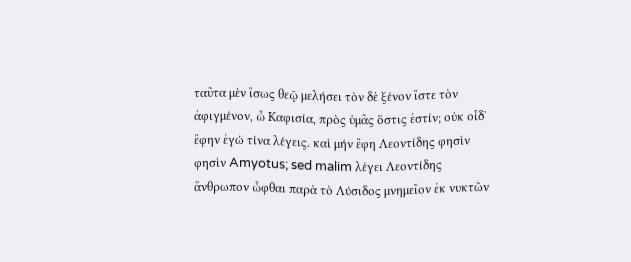ταῦτα μὲν ἴσως θεῷ μελήσει τὸν δὲ ξένον ἴστε τὸν ἀφιγμένον, ὦ Καφισία, πρὸς ὑμᾶς ὅστις ἐστίν; οὐκ οἶδʼ ἔφην ἐγώ τίνα λέγεις. καὶ μήν ἔφη Λεοντίδης φησὶν φησὶν Amyotus; sed malim λέγει Λεοντίδης ἄνθρωπον ὦφθαι παρὰ τὸ Λύσιδος μνημεῖον ἐκ νυκτῶν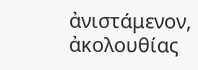ἀνιστάμενον, ἀκολουθίας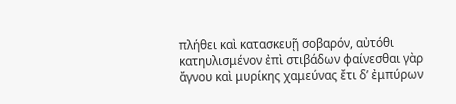πλήθει καὶ κατασκευῇ σοβαρόν, αὐτόθι κατηυλισμένον ἐπὶ στιβάδων φαίνεσθαι γὰρ ἄγνου καὶ μυρίκης χαμεύνας ἔτι δʼ ἐμπύρων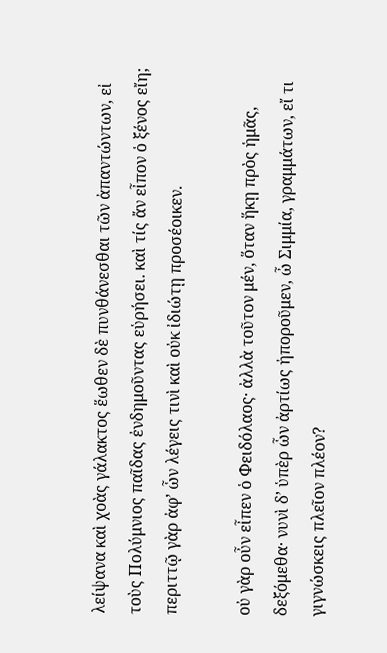λείψανα καὶ χοὰς γάλακτος ἕωθεν δὲ πυνθάνεσθαι τῶν ἀπαντώντων, εἰ τοὺς Πολύμνιος παῖδας ἐνδημοῦντας εὑρήσει. καὶ τίς ἄν εἶπον ὁ ξένος εἴη; περιττῷ γὰρ ἀφʼ ὧν λέγεις τινὶ καὶ οὐκ ἰδιώτῃ προσέοικεν.

οὐ γὰρ οὖν εἶπεν ὁ Φειδόλαος· ἀλλὰ τοῦτον μέν, ὅταν ἥκῃ πρὸς ἡμᾶς, δεξόμεθα· νυνὶ δʼ ὑπὲρ ὧν ἀρτίως ἠποροῦμεν, ὦ Σιμμία, γραμμάτων, εἴ τι γιγνώσκεις πλεῖον πλέον?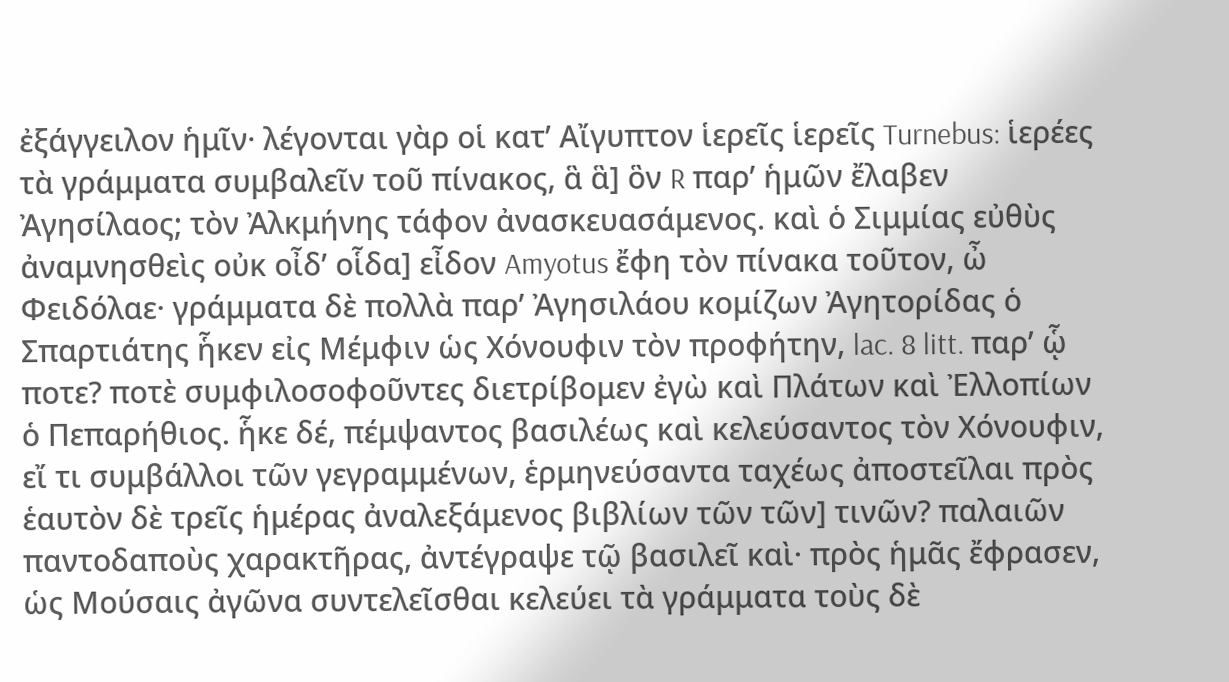ἐξάγγειλον ἡμῖν· λέγονται γὰρ οἱ κατʼ Αἴγυπτον ἱερεῖς ἱερεῖς Turnebus: ἱερέες τὰ γράμματα συμβαλεῖν τοῦ πίνακος, ἃ ἃ] ὃν R παρʼ ἡμῶν ἔλαβεν Ἀγησίλαος; τὸν Ἀλκμήνης τάφον ἀνασκευασάμενος. καὶ ὁ Σιμμίας εὐθὺς ἀναμνησθεὶς οὐκ οἶδʼ οἷδα] εἶδον Amyotus ἔφη τὸν πίνακα τοῦτον, ὦ Φειδόλαε· γράμματα δὲ πολλὰ παρʼ Ἀγησιλάου κομίζων Ἀγητορίδας ὁ Σπαρτιάτης ἧκεν εἰς Μέμφιν ὡς Χόνουφιν τὸν προφήτην, lac. 8 litt. παρ’ ᾧ ποτε? ποτὲ συμφιλοσοφοῦντες διετρίβομεν ἐγὼ καὶ Πλάτων καὶ Ἐλλοπίων ὁ Πεπαρήθιος. ἧκε δέ, πέμψαντος βασιλέως καὶ κελεύσαντος τὸν Χόνουφιν, εἴ τι συμβάλλοι τῶν γεγραμμένων, ἑρμηνεύσαντα ταχέως ἀποστεῖλαι πρὸς ἑαυτὸν δὲ τρεῖς ἡμέρας ἀναλεξάμενος βιβλίων τῶν τῶν] τινῶν? παλαιῶν παντοδαποὺς χαρακτῆρας, ἀντέγραψε τῷ βασιλεῖ καὶ· πρὸς ἡμᾶς ἔφρασεν, ὡς Μούσαις ἀγῶνα συντελεῖσθαι κελεύει τὰ γράμματα τοὺς δὲ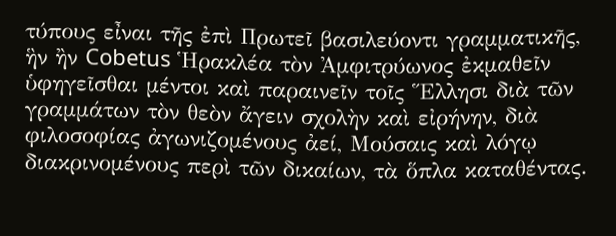τύπους εἶναι τῆς ἐπὶ Πρωτεῖ βασιλεύοντι γραμματικῆς, ἣν ἢν Cobetus Ἡρακλέα τὸν Ἀμφιτρύωνος ἐκμαθεῖν ὑφηγεῖσθαι μέντοι καὶ παραινεῖν τοῖς Ἕλλησι διὰ τῶν γραμμάτων τὸν θεὸν ἄγειν σχολὴν καὶ εἰρήνην, διὰ φιλοσοφίας ἀγωνιζομένους ἀεί, Μούσαις καὶ λόγῳ διακρινομένους περὶ τῶν δικαίων, τὰ ὅπλα καταθέντας.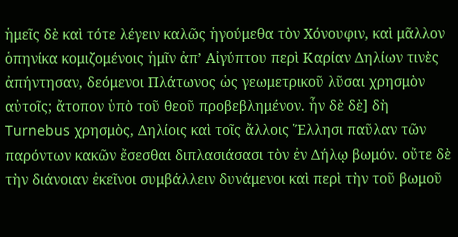ἡμεῖς δὲ καὶ τότε λέγειν καλῶς ἡγούμεθα τὸν Χόνουφιν, καὶ μᾶλλον ὁπηνίκα κομιζομένοις ἡμῖν ἀπʼ Αἰγύπτου περὶ Καρίαν Δηλίων τινὲς ἀπήντησαν, δεόμενοι Πλάτωνος ὡς γεωμετρικοῦ λῦσαι χρησμὸν αὐτοῖς; ἄτοπον ὑπὸ τοῦ θεοῦ προβεβλημένον. ἦν δὲ δὲ] δὴ Turnebus χρησμὸς, Δηλίοις καὶ τοῖς ἄλλοις Ἕλλησι παῦλαν τῶν παρόντων κακῶν ἔσεσθαι διπλασιάσασι τὸν ἐν Δήλῳ βωμόν. οὔτε δὲ τὴν διάνοιαν ἐκεῖνοι συμβάλλειν δυνάμενοι καὶ περὶ τὴν τοῦ βωμοῦ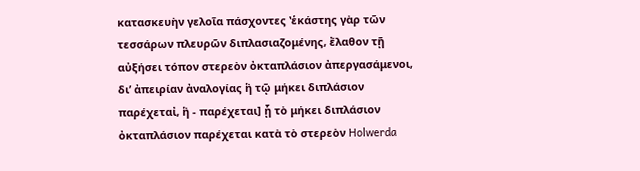κατασκευὴν γελοῖα πάσχοντες ʽἑκάστης γὰρ τῶν τεσσάρων πλευρῶν διπλασιαζομένης, ἔλαθον τῇ αὐξήσει τόπον στερεὸν ὀκταπλάσιον ἀπεργασάμενοι, διʼ ἀπειρίαν ἀναλογίας ἣ τῷ μήκει διπλάσιον παρέχεταἰ, ἣ - παρέχεται] ᾗ τὸ μήκει διπλάσιον ὀκταπλάσιον παρέχεται κατὰ τὸ στερεὸν Holwerda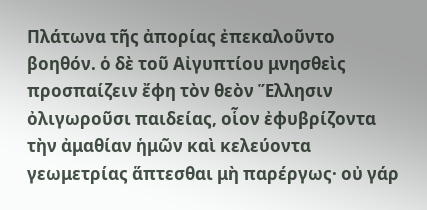Πλάτωνα τῆς ἀπορίας ἐπεκαλοῦντο βοηθόν. ὁ δὲ τοῦ Αἰγυπτίου μνησθεὶς προσπαίζειν ἔφη τὸν θεὸν Ἕλλησιν ὀλιγωροῦσι παιδείας, οἷον ἐφυβρίζοντα τὴν ἀμαθίαν ἡμῶν καὶ κελεύοντα γεωμετρίας ἅπτεσθαι μὴ παρέργως· οὐ γάρ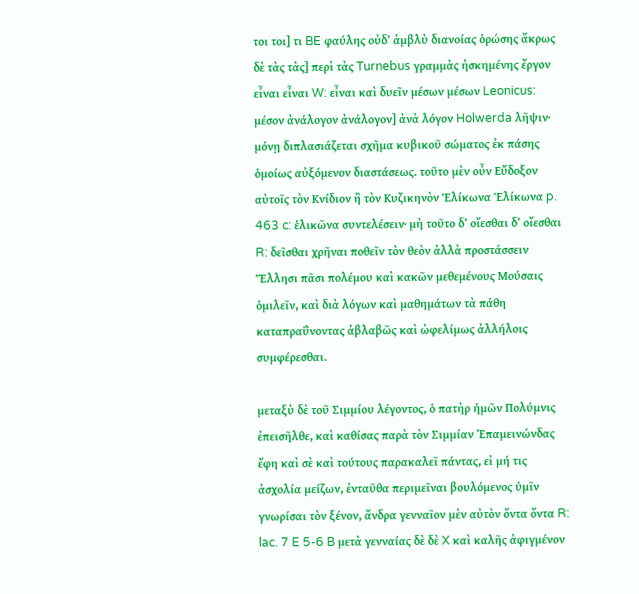τοι τοι] τι BE φαύλης οὐδʼ ἀμβλὺ διανοίας ὁρώσης ἄκρως δὲ τὰς τὰς] περὶ τὰς Turnebus γραμμὰς ἠσκημένης ἔργον εἶναι εἶναι W: εἶναι καὶ δυεῖν μέσων μέσων Leonicus: μέσον ἀνάλογον ἀνάλογον] ἀνὰ λόγον Holwerda λῆψιν· μόνῃ διπλασιάζεται σχῆμα κυβικοῦ σώματος ἐκ πάσης ὁμοίως αὐξόμενον διαστάσεως. τοῦτο μὲν οὖν Εὔδοξον αὐτοῖς τὸν Κνίδιον ἢ τὸν Κυζικηνὸν Ἑλίκωνα Ἑλίκωνα p. 463 c: ἑλικῶνα συντελέσειν· μὴ τοῦτο δʼ οἴεσθαι δʼ οἴεσθαι R: δεῖσθαι χρῆναι ποθεῖν τὸν θεὸν ἀλλὰ προστάσσειν Ἕλλησι πᾶσι πολέμου καὶ κακῶν μεθεμένους Μούσαις ὁμιλεῖν, καὶ διὰ λόγων καὶ μαθημάτων τὰ πάθη καταπραΰνοντας ἀβλαβῶς καὶ ὠφελίμως ἀλλήλοις συμφέρεσθαι.

μεταξὺ δὲ τοῦ Σιμμίου λέγοντος, ὁ πατὴρ ἡμῶν Πολύμνις ἐπεισῆλθε, καὶ καθίσας παρὰ τὸν Σιμμίαν Ἐπαμεινώνδας ἔφη καὶ σὲ καὶ τούτους παρακαλεῖ πάντας, εἰ μή τις ἀσχολία μείζων, ἐνταῦθα περιμεῖναι βουλόμενος ὑμῖν γνωρίσαι τὸν ξένον, ἄνδρα γενναῖον μὲν αὐτὸν ὄντα ὄντα R: lac. 7 E 5-6 B μετὰ γενναίας δὲ δὲ X καὶ καλῆς ἀφιγμένον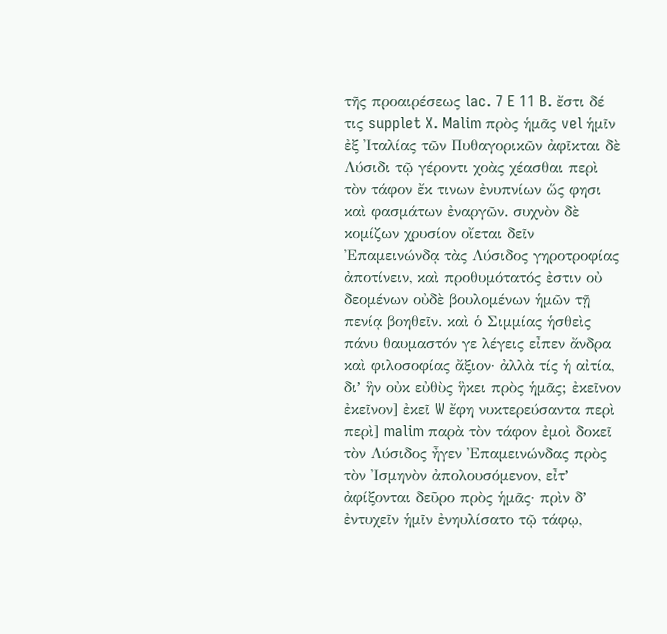τῆς προαιρέσεως lac. 7 E 11 B. ἔστι δέ τις supplet X. Malim πρὸς ἡμᾶς vel ἡμῖν ἐξ Ἰταλίας τῶν Πυθαγορικῶν ἀφῖκται δὲ Λύσιδι τῷ γέροντι χοὰς χέασθαι περὶ τὸν τάφον ἔκ τινων ἐνυπνίων ὥς φησι καὶ φασμάτων ἐναργῶν. συχνὸν δὲ κομίζων χρυσίον οἴεται δεῖν Ἐπαμεινώνδᾳ τὰς Λύσιδος γηροτροφίας ἀποτίνειν, καὶ προθυμότατός ἐστιν οὐ δεομένων οὐδὲ βουλομένων ἡμῶν τῇ πενίᾳ βοηθεῖν. καὶ ὁ Σιμμίας ἡσθεὶς πάνυ θαυμαστόν γε λέγεις εἶπεν ἄνδρα καὶ φιλοσοφίας ἄξιον· ἀλλὰ τίς ἡ αἰτία, διʼ ἣν οὐκ εὐθὺς ἣκει πρὸς ἡμᾶς; ἐκεῖνον ἐκεῖνον] ἐκεῖ W ἔφη νυκτερεύσαντα περὶ περὶ] malim παρὰ τὸν τάφον ἐμοὶ δοκεῖ τὸν Λύσιδος ἦγεν Ἐπαμεινώνδας πρὸς τὸν Ἰσμηνὸν ἀπολουσόμενον, εἶτʼ ἀφίξονται δεῦρο πρὸς ἡμᾶς· πρὶν δʼ ἐντυχεῖν ἡμῖν ἐνηυλίσατο τῷ τάφῳ,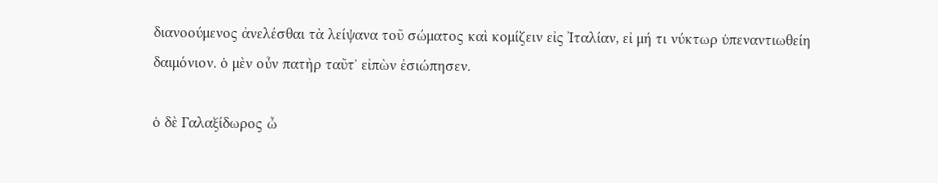διανοούμενος ἀνελέσθαι τὰ λείψανα τοῦ σώματος καὶ κομίζειν εἰς Ἰταλίαν, εἰ μή τι νύκτωρ ὑπεναντιωθείη δαιμόνιον. ὁ μὲν οὖν πατὴρ ταῦτʼ εἰπὼν ἐσιώπησεν.

ὁ δὲ Γαλαξίδωρος ὦ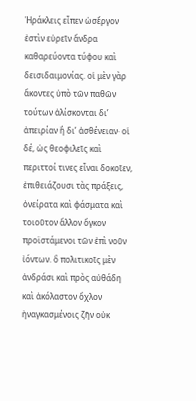Ἡράκλεις εἶπεν ὡσἔργον ἐστὶν εὑρεῖν ἄνδρα καθαρεύοντα τύφου καὶ δεισιδαιμονίας. οἱ μὲν γὰρ ἄκοντες ὑπὸ τῶν παθῶν τούτων ἁλίσκονται διʼ ἀπειρίαν ἢ διʼ ἀσθένειαν· οἱ δέ, ὡς θεοφιλεῖς καὶ περιττοί τινες εἶναι δοκοῖεν, ἐπιθειάζουσι τὰς πράξεις, ὀνείρατα καὶ φάσματα καὶ τοιοῦτον ἄλλον ὄγκον προϊστάμενοι τῶν ἐπὶ νοῦν ἰόντων. ὃ πολιτικοῖς μὲν ἀνδράσι καὶ πρὸς αὐθάδη καὶ ἀκόλαστον ὄχλον ἠναγκασμένοις ζῆν οὐκ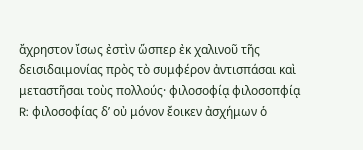ἄχρηστον ἴσως ἐστὶν ὥσπερ ἐκ χαλινοῦ τῆς δεισιδαιμονίας πρὸς τὸ συμφέρον ἀντισπάσαι καὶ μεταστῆσαι τοὺς πολλούς· φιλοσοφίᾳ φιλοσοπφίᾳ R: φιλοσοφίας δʼ οὐ μόνον ἔοικεν ἀσχήμων ὁ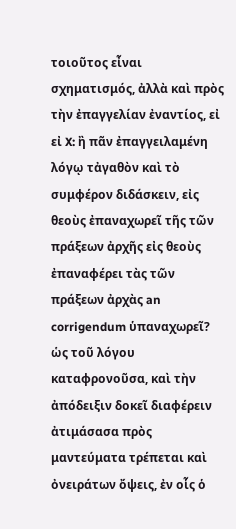τοιοῦτος εἶναι σχηματισμός, ἀλλὰ καὶ πρὸς τὴν ἐπαγγελίαν ἐναντίος, εἰ εἰ X: ἢ πᾶν ἐπαγγειλαμένη λόγῳ τἀγαθὸν καὶ τὸ συμφέρον διδάσκειν, εἰς θεοὺς ἐπαναχωρεῖ τῆς τῶν πράξεων ἀρχῆς εἰς θεοὺς ἐπαναφέρει τὰς τῶν πράξεων ἀρχὰς an corrigendum ὑπαναχωρεῖ? ὡς τοῦ λόγου καταφρονοῦσα, καὶ τὴν ἀπόδειξιν δοκεῖ διαφέρειν ἀτιμάσασα πρὸς μαντεύματα τρέπεται καὶ ὀνειράτων ὄψεις, ἐν οἷς ὁ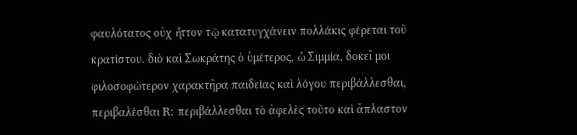φαυλότατος οὐχ ἧττον τῷ κατατυγχάνειν πολλάκις φέρεται τοῦ κρατίστου. διὸ καὶ Σωκράτης ὁ ὑμέτερος, ὦ Σιμμία, δοκεῖ μοι φιλοσοφώτερον χαρακτῆρα παιδείας καὶ λόγου περιβάλλεσθαι, περιβαλέσθαι R: περιβάλλεσθαι τὸ ἀφελὲς τοῦτο καὶ ἄπλαστον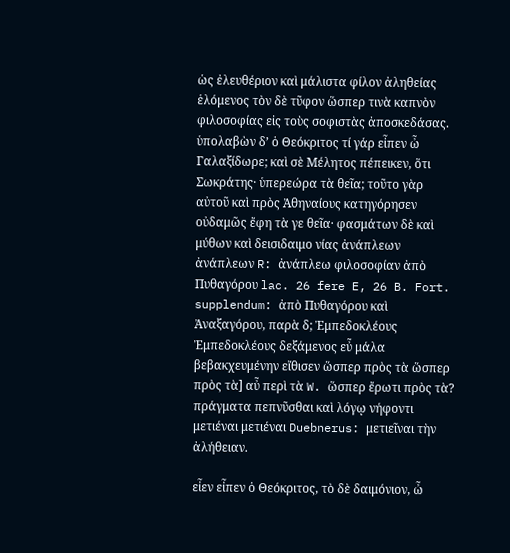ὡς ἐλευθέριον καὶ μάλιστα φίλον ἀληθείας ἑλόμενος τὸν δὲ τῦφον ὥσπερ τινὰ καπνὸν φιλοσοφίας εἰς τοὺς σοφιστὰς ἀποσκεδάσας. ὑπολαβὼν δʼ ὁ Θεόκριτος τί γάρ εἶπεν ὦ Γαλαξίδωρε; καὶ σὲ Μέλητος πέπεικεν, ὅτι Σωκράτης· ὑπερεώρα τὰ θεῖα; τοῦτο γὰρ αὐτοῦ καὶ πρὸς Ἀθηναίους κατηγόρησεν οὐδαμῶς ἔφη τὰ γε θεῖα· φασμάτων δὲ καὶ μύθων καὶ δεισιδαιμο νίας ἀνάπλεων ἀνάπλεων R: ἀνάπλεω φιλοσοφίαν ἀπὸ Πυθαγόρου lac. 26 fere E, 26 B. Fort. supplendum: ἀπὸ Πυθαγόρου καὶ Ἀναξαγόρου, παρὰ δ; Ἐμπεδοκλέους Ἐμπεδοκλέους δεξάμενος εὖ μάλα βεβακχευμένην εἴθισεν ὥσπερ πρὸς τὰ ὥσπερ πρὸς τὰ] αὖ περὶ τὰ W. ὥσπερ ἔρωτι πρὸς τὰ? πράγματα πεπνῦσθαι καὶ λόγῳ νήφοντι μετιέναι μετιέναι Duebnerus: μετιεῖναι τὴν ἀλήθειαν.

εἶεν εἶπεν ὁ Θεόκριτος, τὸ δὲ δαιμόνιον, ὦ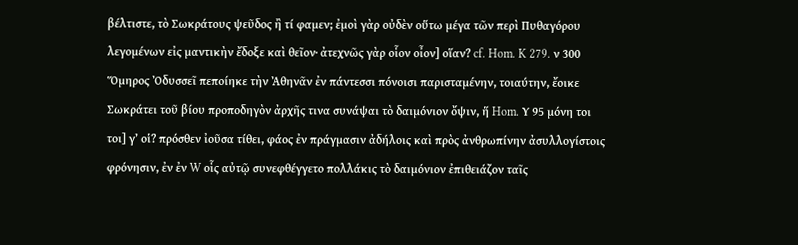βέλτιστε, τὸ Σωκράτους ψεῦδος ἢ τί φαμεν; ἐμοὶ γὰρ οὐδὲν οὕτω μέγα τῶν περὶ Πυθαγόρου λεγομένων εἰς μαντικὴν ἔδοξε καὶ θεῖον· ἀτεχνῶς γὰρ οἷον οἶον] οἵαν? cf. Hom. K 279. ν 300 Ὅμηρος Ὀδυσσεῖ πεποίηκε τὴν Ἀθηνᾶν ἐν πάντεσσι πόνοισι παρισταμένην, τοιαύτην, ἔοικε Σωκράτει τοῦ βίου προποδηγὸν ἀρχῆς τινα συνάψαι τὸ δαιμόνιον ὄψιν, ἥ Hom. Υ 95 μόνη τοι τοι] γ’ οἱ? πρόσθεν ἰοῦσα τίθει, φάος ἐν πράγμασιν ἀδήλοις καὶ πρὸς ἀνθρωπίνην ἀσυλλογίστοις φρόνησιν, ἐν ἐν W οἷς αὐτῷ συνεφθέγγετο πολλάκις τὸ δαιμόνιον ἐπιθειάζον ταῖς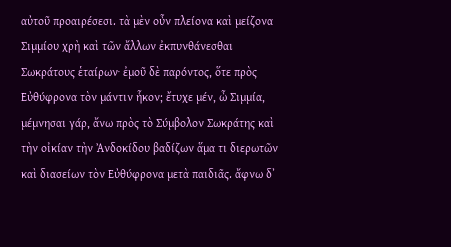αὐτοῦ προαιρέσεσι. τὰ μὲν οὖν πλείονα καὶ μείζονα Σιμμίου χρὴ καὶ τῶν ἄλλων ἐκπυνθάνεσθαι Σωκράτους ἑταίρων· ἐμοῦ δὲ παρόντος, ὅτε πρὸς Εὐθύφρονα τὸν μάντιν ἧκον; ἔτυχε μέν, ὦ Σιμμία, μέμνησαι γάρ, ἄνω πρὸς τὸ Σύμβολον Σωκράτης καὶ τὴν οἰκίαν τὴν Ἀνδοκίδου βαδίζων ἅμα τι διερωτῶν καὶ διασείων τὸν Εὐθύφρονα μετὰ παιδιᾶς. ἄφνω δʼ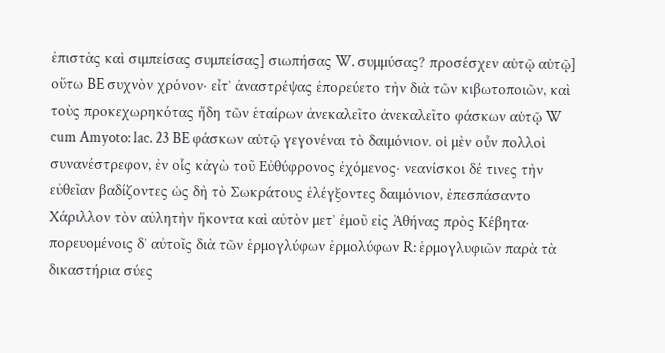ἐπιστὰς καὶ σιμπείσας συμπείσας] σιωπήσας W. συμμύσας? προσέσχεν αὑτῷ αὑτῷ] οὕτω BE συχνὸν χρόνον· εἶτʼ ἀναστρέψας ἐπορεύετο τὴν διὰ τῶν κιβωτοποιῶν, καὶ τοὺς προκεχωρηκότας ἤδη τῶν ἑταίρων ἀνεκαλεῖτο ἀνεκαλεῖτο φάσκων αὑτῷ W cum Amyoto: lac. 23 BE φάσκων αὑτῷ γεγονέναι τὸ δαιμόνιον. οἱ μὲν οὖν πολλοὶ συνανέστρεφον, ἐν οἷς κἀγὼ τοῦ Εὐθύφρονος ἐχόμενος· νεανίσκοι δέ τινες τὴν εὐθεῖαν βαδίζοντες ὡς δὴ τὸ Σωκράτους ἐλέγξοντες δαιμόνιον, ἐπεσπάσαντο Χάριλλον τὸν αὐλητὴν ἥκοντα καὶ αὐτὸν μετʼ ἐμοῦ εἰς Ἀθήνας πρὸς Κέβητα· πορευομένοις δʼ αὐτοῖς διὰ τῶν ἑρμογλύφων ἑρμολύφων R: ἑρμογλυφιῶν παρὰ τὰ δικαστήρια σύες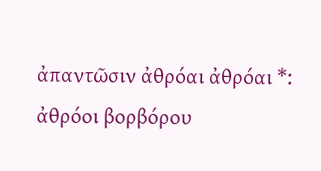ἀπαντῶσιν ἀθρόαι ἀθρόαι *: ἀθρόοι βορβόρου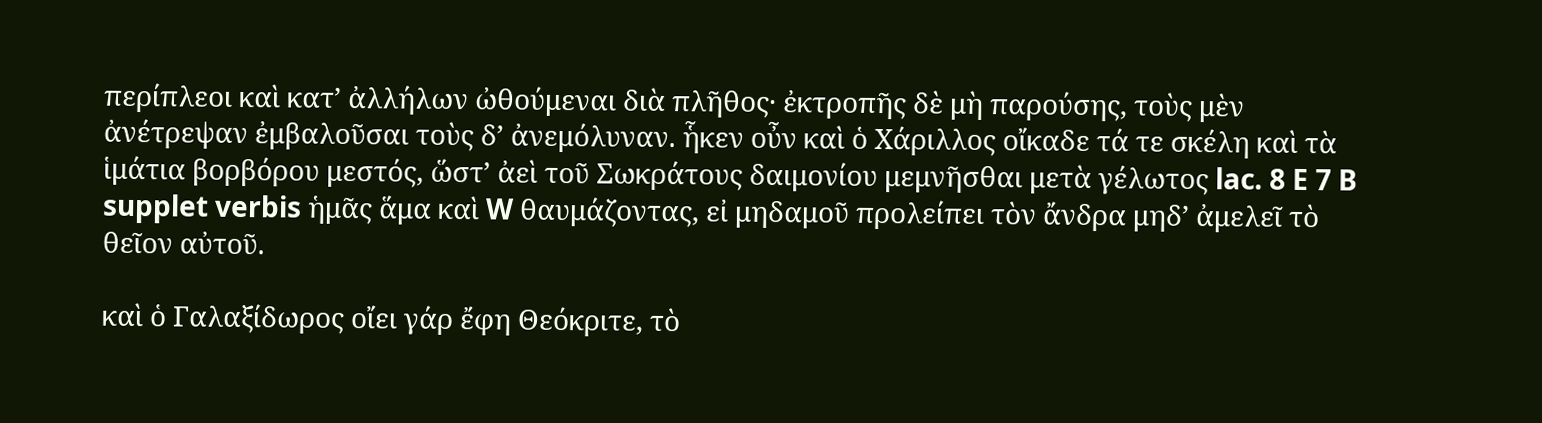περίπλεοι καὶ κατʼ ἀλλήλων ὠθούμεναι διὰ πλῆθος· ἐκτροπῆς δὲ μὴ παρούσης, τοὺς μὲν ἀνέτρεψαν ἐμβαλοῦσαι τοὺς δʼ ἀνεμόλυναν. ἧκεν οὖν καὶ ὁ Χάριλλος οἴκαδε τά τε σκέλη καὶ τὰ ἱμάτια βορβόρου μεστός, ὥστʼ ἀεὶ τοῦ Σωκράτους δαιμονίου μεμνῆσθαι μετὰ γέλωτος lac. 8 E 7 B supplet verbis ἡμᾶς ἅμα καὶ W θαυμάζοντας, εἰ μηδαμοῦ προλείπει τὸν ἄνδρα μηδʼ ἀμελεῖ τὸ θεῖον αὐτοῦ.

καὶ ὁ Γαλαξίδωρος οἴει γάρ ἔφη Θεόκριτε, τὸ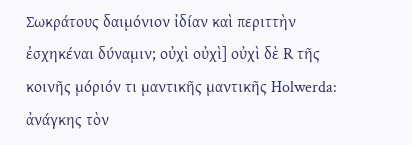Σωκράτους δαιμόνιον ἰδίαν καὶ περιττὴν ἐσχηκέναι δύναμιν; οὐχὶ οὐχὶ] οὐχὶ δὲ R τῆς κοινῆς μόριόν τι μαντικῆς μαντικῆς Holwerda: ἀνάγκης τὸν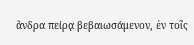ἄνδρα πείρᾳ βεβαιωσάμενον, ἐν τοῖς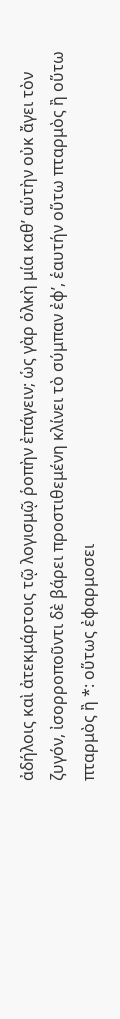ἀδήλοις καὶ ἀτεκμάρτοις τῷ λογισμῷ ῥοπὴν ἐπάγειν; ὡς γὰρ ὁλκὴ μία καθʼ αὑτὴν οὐκ ἄγει τὸν ζυγόν, ἰσορροποῦντι δὲ βάρει προστιθεμένη κλίνει τὸ σύμπαν ἐφʼ, ἑαυτήν οὕτω πταρμὸς ἢ οὕτω πταρμὸς ἢ *: οὕτως ἐφαρμοσει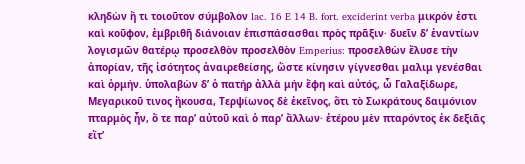κληδὼν ἤ τι τοιοῦτον σύμβολον lac. 16 E 14 B. fort. exciderint verba μικρόν ἐστι καὶ κοῦφον, ἐμβριθῆ διάνοιαν ἐπισπάσασθαι πρὸς πρᾶξιν· δυεῖν δʼ ἐναντίων λογισμῶν θατέρῳ προσελθὸν προσελθὸν Emperius: προσελθὼν ἔλυσε τὴν ἀπορίαν, τῆς ἰσότητος ἀναιρεθείσης, ὥστε κίνησιν γίγνεσθαι μαλιμ γενέσθαι καὶ ὁρμήν. ὑπολαβὼν δʼ ὁ πατήρ ἀλλὰ μήν ἔφη καὶ αὐτός, ὦ Γαλαξίδωρε, Μεγαρικοῦ τινος ἤκουσα, Τερψίωνος δὲ ἐκεῖνος, ὅτι τὸ Σωκράτους δαιμόνιον πταρμὸς ἦν, ὅ τε παρʼ αὐτοῦ καὶ ὁ παρʼ ἄλλων· ἑτέρου μὲν πταρόντος ἐκ δεξιᾶς εἴτʼ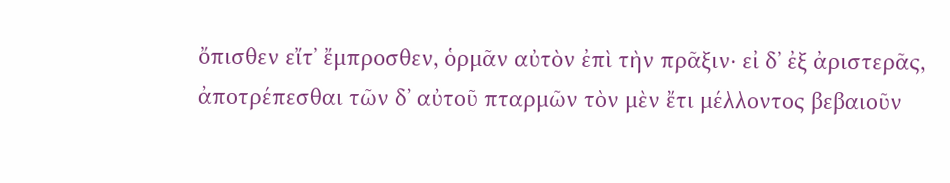ὄπισθεν εἴτʼ ἔμπροσθεν, ὁρμᾶν αὐτὸν ἐπὶ τὴν πρᾶξιν· εἰ δʼ ἐξ ἀριστερᾶς, ἀποτρέπεσθαι τῶν δʼ αὐτοῦ πταρμῶν τὸν μὲν ἔτι μέλλοντος βεβαιοῦν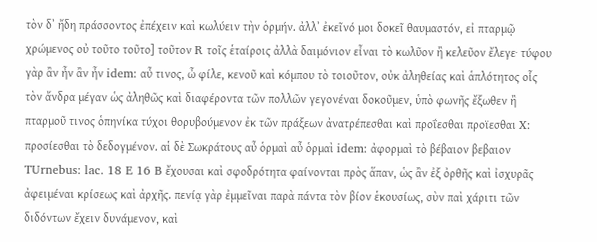τὸν δʼ ἤδη πράσσοντος ἐπέχειν καὶ κωλύειν τὴν ὁρμήν. ἀλλʼ ἐκεῖνό μοι δοκεῖ θαυμαστόν, εἰ πταρμῷ χρώμενος οὐ τοῦτο τοῦτο] τοῦτον R τοῖς ἑταίροις ἀλλὰ δαιμόνιον εἶναι τὸ κωλῦον ἢ κελεῦον ἔλεγε· τύφου γὰρ ἂν ἦν ἂν ἦν idem: αὖ τινος, ὦ φίλε, κενοῦ καὶ κόμπου τὸ τοιοῦτον, οὐκ ἀληθείας καὶ ἁπλότητος οἷς τὸν ἄνδρα μέγαν ὡς ἀληθῶς καὶ διαφέροντα τῶν πολλῶν γεγονέναι δοκοῦμεν, ὑπὸ φωνῆς ἔξωθεν ἢ πταρμοῦ τινος ὁπηνίκα τύχοι θορυβούμενον ἐκ τῶν πράξεων ἀνατρέπεσθαι καὶ προΐεσθαι προϊεσθαι X: προσίεσθαι τὸ δεδογμένον. αἱ δὲ Σωκράτους αὖ ὁρμαὶ αὖ ὁρμαὶ idem: ἀφορμαὶ τὸ βέβαιον βεβαιον TUrnebus: lac. 18 E 16 B ἔχουσαι καὶ σφοδρότητα φαίνονται πρὸς ἅπαν, ὡς ἂν ἐξ ὀρθῆς καὶ ἰσχυρᾶς ἀφειμέναι κρίσεως καὶ ἀρχῆς. πενίᾳ γὰρ ἐμμεῖναι παρὰ πάντα τὸν βίον ἑκουσίως, σὺν παὶ χάριτι τῶν διδόντων ἔχειν δυνάμενον, καὶ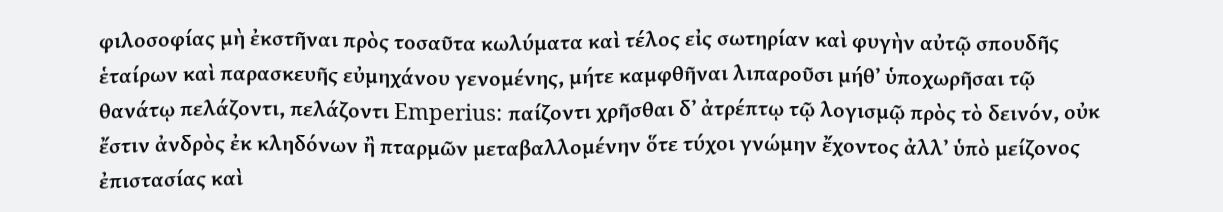φιλοσοφίας μὴ ἐκστῆναι πρὸς τοσαῦτα κωλύματα καὶ τέλος εἰς σωτηρίαν καὶ φυγὴν αὐτῷ σπουδῆς ἑταίρων καὶ παρασκευῆς εὐμηχάνου γενομένης, μήτε καμφθῆναι λιπαροῦσι μήθʼ ὑποχωρῆσαι τῷ θανάτῳ πελάζοντι, πελάζοντι Emperius: παίζοντι χρῆσθαι δʼ ἀτρέπτῳ τῷ λογισμῷ πρὸς τὸ δεινόν, οὐκ ἔστιν ἀνδρὸς ἐκ κληδόνων ἢ πταρμῶν μεταβαλλομένην ὅτε τύχοι γνώμην ἔχοντος ἀλλʼ ὑπὸ μείζονος ἐπιστασίας καὶ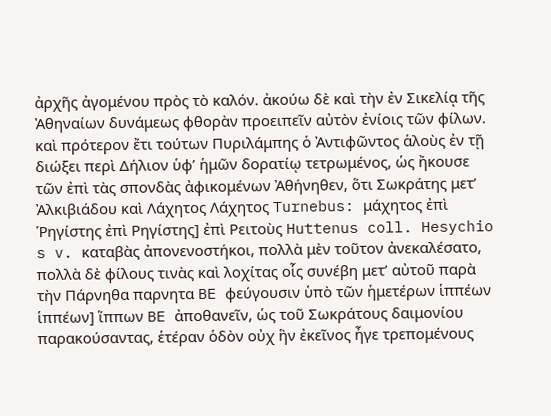ἀρχῆς ἀγομένου πρὸς τὸ καλόν. ἀκούω δὲ καὶ τὴν ἐν Σικελίᾳ τῆς Ἀθηναίων δυνάμεως φθορὰν προειπεῖν αὐτὸν ἐνίοις τῶν φίλων. καὶ πρότερον ἔτι τούτων Πυριλάμπης ὁ Ἀντιφῶντος ἁλοὺς ἐν τῇ διώξει περὶ Δήλιον ὑφʼ ἡμῶν δορατίῳ τετρωμένος, ὡς ἤκουσε τῶν ἐπὶ τὰς σπονδὰς ἀφικομένων Ἀθήνηθεν, ὅτι Σωκράτης μετʼ Ἀλκιβιάδου καὶ Λάχητος Λάχητος Turnebus: μάχητος ἐπὶ Ῥηγίστης ἐπὶ Ρηγίστης] ἐπὶ Ρειτοὺς Huttenus coll. Hesychio s v. καταβὰς ἀπονενοστήκοι, πολλὰ μὲν τοῦτον ἀνεκαλέσατο, πολλὰ δὲ φίλους τινὰς καὶ λοχίτας οἷς συνέβη μετʼ αὐτοῦ παρὰ τὴν Πάρνηθα παρνητα BE φεύγουσιν ὑπὸ τῶν ἡμετέρων ἱππέων ἱππέων] ἵππων BE ἀποθανεῖν, ὡς τοῦ Σωκράτους δαιμονίου παρακούσαντας, ἑτέραν ὁδὸν οὐχ ἣν ἐκεῖνος ἦγε τρεπομένους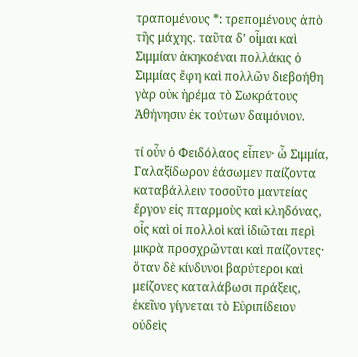τραπομένους *: τρεπομένους ἀπὸ τῆς μάχης. ταῦτα δʼ οἶμαι καὶ Σιμμίαν ἀκηκοέναι πολλάκις ὁ Σιμμίας ἔφη καὶ πολλῶν διεβοήθη γὰρ οὐκ ἠρέμα τὸ Σωκράτους Ἀθήνησιν ἐκ τούτων δαιμόνιον.

τί οὖν ὁ Φειδόλαος εἶπεν· ὦ Σιμμία, Γαλαξίδωρον ἐάσωμεν παίζοντα καταβάλλειν τοσοῦτο μαντείας ἔργον εἰς πταρμοὺς καὶ κληδόνας, οἷς καὶ οἱ πολλοὶ καὶ ἰδιῶται περὶ μικρὰ προσχρῶνται καὶ παίζοντες· ὅταν δὲ κίνδυνοι βαρύτεροι καὶ μείζονες καταλάβωσι πράξεις, ἐκεῖνο γίγνεται τὸ Εὐριπίδειον οὐδεὶς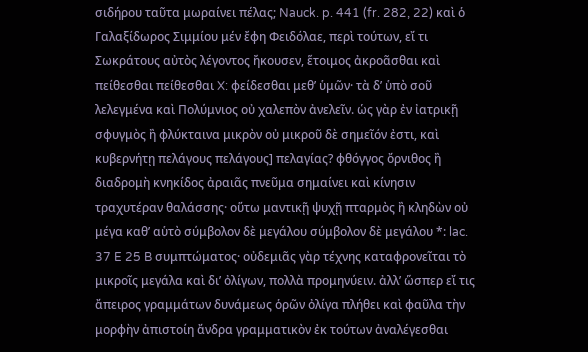σιδήρου ταῦτα μωραίνει πέλας; Nauck. p. 441 (fr. 282, 22) καὶ ὁ Γαλαξίδωρος Σιμμίου μέν ἔφη Φειδόλαε, περὶ τούτων, εἴ τι Σωκράτους αὐτὸς λέγοντος ἤκουσεν, ἕτοιμος ἀκροᾶσθαι καὶ πείθεσθαι πείθεσθαι X: φείδεσθαι μεθʼ ὑμῶν· τὰ δʼ ὑπὸ σοῦ λελεγμένα καὶ Πολύμνιος οὐ χαλεπὸν ἀνελεῖν. ὡς γὰρ ἐν ἰατρικῇ σφυγμὸς ἢ φλύκταινα μικρὸν οὐ μικροῦ δὲ σημεῖόν ἐστι, καὶ κυβερνήτῃ πελάγους πελάγους] πελαγίας? φθόγγος ὄρνιθος ἢ διαδρομὴ κνηκίδος ἀραιᾶς πνεῦμα σημαίνει καὶ κίνησιν τραχυτέραν θαλάσσης· οὕτω μαντικῇ ψυχῇ πταρμὸς ἢ κληδὼν οὐ μέγα καθʼ αὑτὸ σύμβολον δὲ μεγάλου σύμβολον δὲ μεγάλου *: lac. 37 E 25 B συμπτώματος· οὐδεμιᾶς γὰρ τέχνης καταφρονεῖται τὸ μικροῖς μεγάλα καὶ διʼ ὀλίγων, πολλὰ προμηνύειν. ἀλλʼ ὥσπερ εἴ τις ἄπειρος γραμμάτων δυνάμεως ὁρῶν ὀλίγα πλήθει καὶ φαῦλα τὴν μορφὴν ἀπιστοίη ἄνδρα γραμματικὸν ἐκ τούτων ἀναλέγεσθαι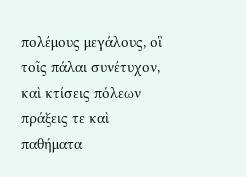πολέμους μεγάλους, οἳ τοῖς πάλαι συνέτυχον, καὶ κτίσεις πόλεων πράξεις τε καὶ παθήματα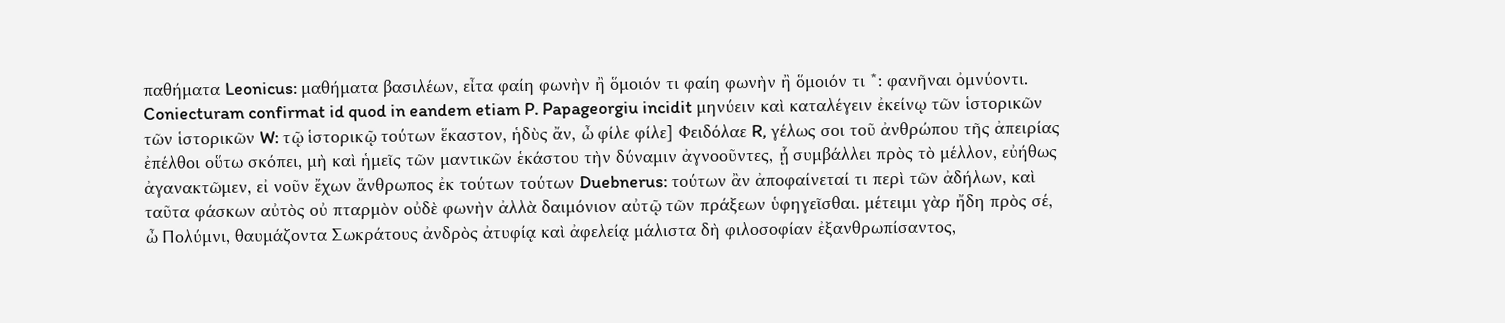παθήματα Leonicus: μαθήματα βασιλέων, εἶτα φαίη φωνὴν ἢ ὅμοιόν τι φαίη φωνὴν ἢ ὅμοιόν τι *: φανῆναι ὀμνύοντι. Coniecturam confirmat id quod in eandem etiam P. Papageorgiu incidit μηνύειν καὶ καταλέγειν ἐκείνῳ τῶν ἱστορικῶν τῶν ἱστορικῶν W: τῷ ἱστορικῷ τούτων ἕκαστον, ἡδὺς ἄν, ὦ φίλε φίλε] Φειδόλαε R, γέλως σοι τοῦ ἀνθρώπου τῆς ἀπειρίας ἐπέλθοι οὕτω σκόπει, μὴ καὶ ἡμεῖς τῶν μαντικῶν ἑκάστου τὴν δύναμιν ἀγνοοῦντες, ᾗ συμβάλλει πρὸς τὸ μέλλον, εὐήθως ἀγανακτῶμεν, εἰ νοῦν ἔχων ἄνθρωπος ἐκ τούτων τούτων Duebnerus: τούτων ἂν ἀποφαίνεταί τι περὶ τῶν ἀδήλων, καὶ ταῦτα φάσκων αὐτὸς οὐ πταρμὸν οὐδὲ φωνὴν ἀλλὰ δαιμόνιον αὐτῷ τῶν πράξεων ὑφηγεῖσθαι. μέτειμι γὰρ ἤδη πρὸς σέ, ὦ Πολύμνι, θαυμάζοντα Σωκράτους ἀνδρὸς ἀτυφίᾳ καὶ ἀφελείᾳ μάλιστα δὴ φιλοσοφίαν ἐξανθρωπίσαντος,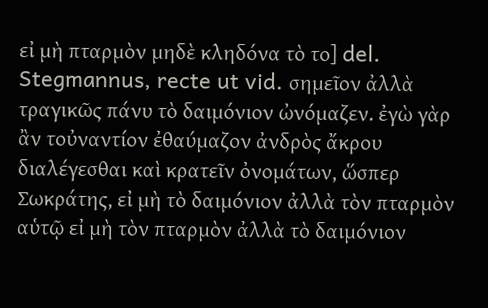εἰ μὴ πταρμὸν μηδὲ κληδόνα τὸ το] del. Stegmannus, recte ut vid. σημεῖον ἀλλὰ τραγικῶς πάνυ τὸ δαιμόνιον ὠνόμαζεν. ἐγὼ γὰρ ἂν τοὐναντίον ἐθαύμαζον ἀνδρὸς ἄκρου διαλέγεσθαι καὶ κρατεῖν ὀνομάτων, ὥσπερ Σωκράτης, εἰ μὴ τὸ δαιμόνιον ἀλλὰ τὸν πταρμὸν αὑτῷ εἰ μὴ τὸν πταρμὸν ἀλλὰ τὸ δαιμόνιον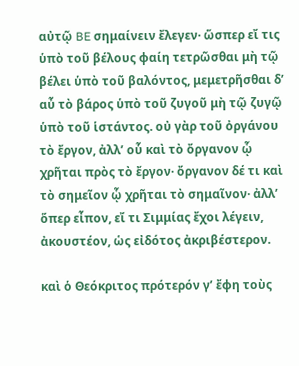αὐτῷ BE σημαίνειν ἔλεγεν· ὥσπερ εἴ τις ὑπὸ τοῦ βέλους φαίη τετρῶσθαι μὴ τῷ βέλει ὑπὸ τοῦ βαλόντος, μεμετρῆσθαι δʼ αὖ τὸ βάρος ὑπὸ τοῦ ζυγοῦ μὴ τῷ ζυγῷ ὑπὸ τοῦ ἱστάντος. οὐ γὰρ τοῦ ὀργάνου τὸ ἔργον, ἀλλʼ οὗ καὶ τὸ ὄργανον ᾧ χρῆται πρὸς τὸ ἔργον· ὄργανον δέ τι καὶ τὸ σημεῖον ᾧ χρῆται τὸ σημαῖνον· ἀλλʼ ὅπερ εἶπον, εἴ τι Σιμμίας ἔχοι λέγειν, ἀκουστέον, ὡς εἰδότος ἀκριβέστερον.

καὶ ὁ Θεόκριτος πρότερόν γʼ ἔφη τοὺς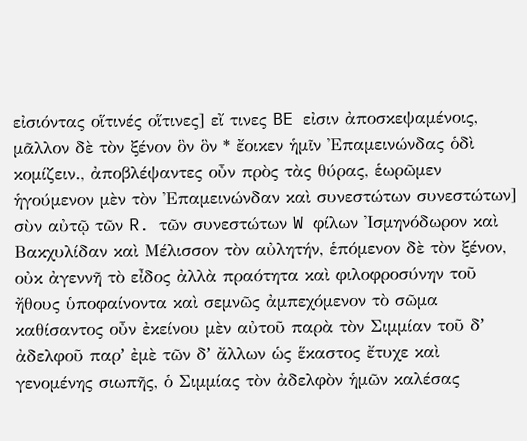εἰσιόντας οἵτινές οἵτινες] εἴ τινες BE εἰσιν ἀποσκεψαμένοις, μᾶλλον δὲ τὸν ξένον ὃν ὃν * ἔοικεν ἡμῖν Ἐπαμεινώνδας ὁδὶ κομίζειν., ἀποβλέψαντες οὖν πρὸς τὰς θύρας, ἑωρῶμεν ἡγούμενον μὲν τὸν Ἐπαμεινώνδαν καὶ συνεστώτων συνεστώτων] σὺν αὐτῷ τῶν R. τῶν συνεστώτων W φίλων Ἰσμηνόδωρον καὶ Βακχυλίδαν καὶ Μέλισσον τὸν αὐλητήν, ἑπόμενον δὲ τὸν ξένον, οὐκ ἀγεννῆ τὸ εἶδος ἀλλὰ πραότητα καὶ φιλοφροσύνην τοῦ ἤθους ὑποφαίνοντα καὶ σεμνῶς ἀμπεχόμενον τὸ σῶμα καθίσαντος οὖν ἐκείνου μὲν αὐτοῦ παρὰ τὸν Σιμμίαν τοῦ δʼ ἀδελφοῦ παρʼ ἐμὲ τῶν δʼ ἄλλων ὡς ἕκαστος ἔτυχε καὶ γενομένης σιωπῆς, ὁ Σιμμίας τὸν ἀδελφὸν ἡμῶν καλέσας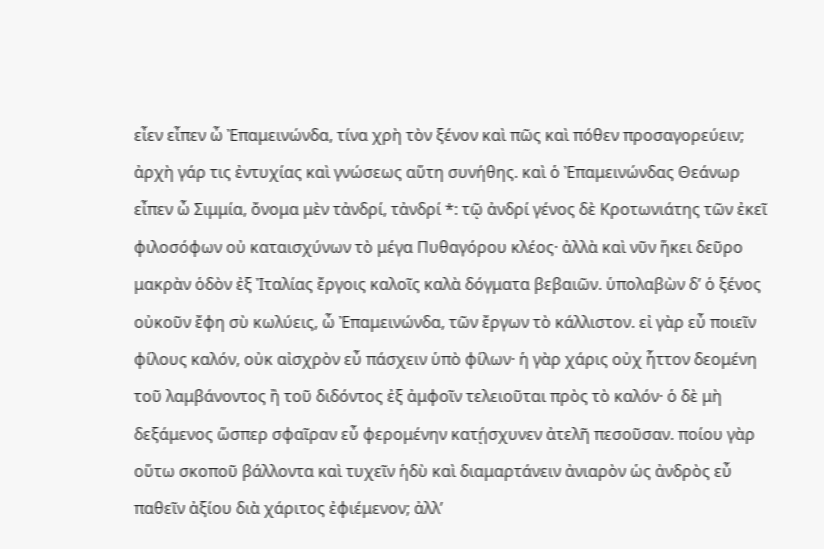εἶεν εἶπεν ὦ Ἐπαμεινώνδα, τίνα χρὴ τὸν ξένον καὶ πῶς καὶ πόθεν προσαγορεύειν; ἀρχὴ γάρ τις ἐντυχίας καὶ γνώσεως αὕτη συνήθης. καὶ ὁ Ἐπαμεινώνδας Θεάνωρ εἶπεν ὦ Σιμμία, ὄνομα μὲν τἀνδρί, τἀνδρί *: τῷ ἀνδρί γένος δὲ Κροτωνιάτης τῶν ἐκεῖ φιλοσόφων οὐ καταισχύνων τὸ μέγα Πυθαγόρου κλέος· ἀλλὰ καὶ νῦν ἥκει δεῦρο μακρὰν ὁδὸν ἐξ Ἰταλίας ἔργοις καλοῖς καλὰ δόγματα βεβαιῶν. ὑπολαβὼν δʼ ὁ ξένος οὐκοῦν ἔφη σὺ κωλύεις, ὦ Ἐπαμεινώνδα, τῶν ἔργων τὸ κάλλιστον. εἰ γὰρ εὖ ποιεῖν φίλους καλόν, οὐκ αἰσχρὸν εὖ πάσχειν ὑπὸ φίλων· ἡ γὰρ χάρις οὐχ ἧττον δεομένη τοῦ λαμβάνοντος ἢ τοῦ διδόντος ἐξ ἀμφοῖν τελειοῦται πρὸς τὸ καλόν· ὁ δὲ μὴ δεξάμενος ὥσπερ σφαῖραν εὖ φερομένην κατῄσχυνεν ἀτελῆ πεσοῦσαν. ποίου γὰρ οὕτω σκοποῦ βάλλοντα καὶ τυχεῖν ἡδὺ καὶ διαμαρτάνειν ἀνιαρὸν ὡς ἀνδρὸς εὖ παθεῖν ἀξίου διὰ χάριτος ἐφιέμενον; ἀλλʼ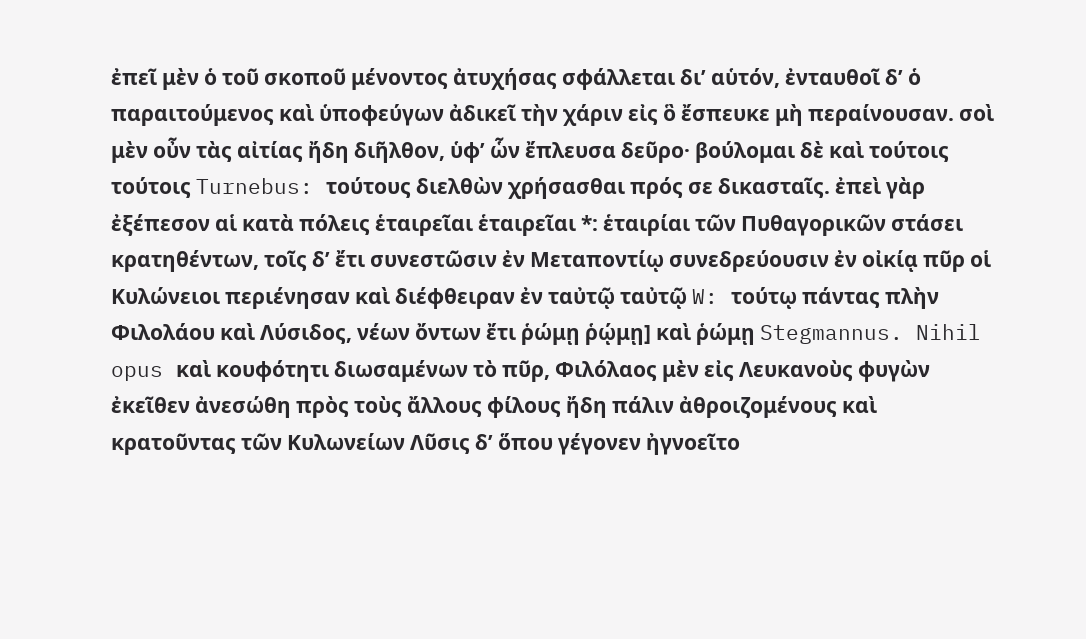ἐπεῖ μὲν ὁ τοῦ σκοποῦ μένοντος ἀτυχήσας σφάλλεται διʼ αὑτόν, ἐνταυθοῖ δ’ ὁ παραιτούμενος καὶ ὑποφεύγων ἀδικεῖ τὴν χάριν εἰς ὃ ἔσπευκε μὴ περαίνουσαν. σοὶ μὲν οὖν τὰς αἰτίας ἤδη διῆλθον, ὑφʼ ὧν ἔπλευσα δεῦρο· βούλομαι δὲ καὶ τούτοις τούτοις Turnebus: τούτους διελθὼν χρήσασθαι πρός σε δικασταῖς. ἐπεὶ γὰρ ἐξέπεσον αἱ κατὰ πόλεις ἑταιρεῖαι ἑταιρεῖαι *: ἑταιρίαι τῶν Πυθαγορικῶν στάσει κρατηθέντων, τοῖς δʼ ἔτι συνεστῶσιν ἐν Μεταποντίῳ συνεδρεύουσιν ἐν οἰκίᾳ πῦρ οἱ Κυλώνειοι περιένησαν καὶ διέφθειραν ἐν ταὐτῷ ταὐτῷ W: τούτῳ πάντας πλὴν Φιλολάου καὶ Λύσιδος, νέων ὄντων ἔτι ῥώμῃ ῥῴμῃ] καὶ ῥώμῃ Stegmannus. Nihil opus καὶ κουφότητι διωσαμένων τὸ πῦρ, Φιλόλαος μὲν εἰς Λευκανοὺς φυγὼν ἐκεῖθεν ἀνεσώθη πρὸς τοὺς ἄλλους φίλους ἤδη πάλιν ἀθροιζομένους καὶ κρατοῦντας τῶν Κυλωνείων Λῦσις δʼ ὅπου γέγονεν ἠγνοεῖτο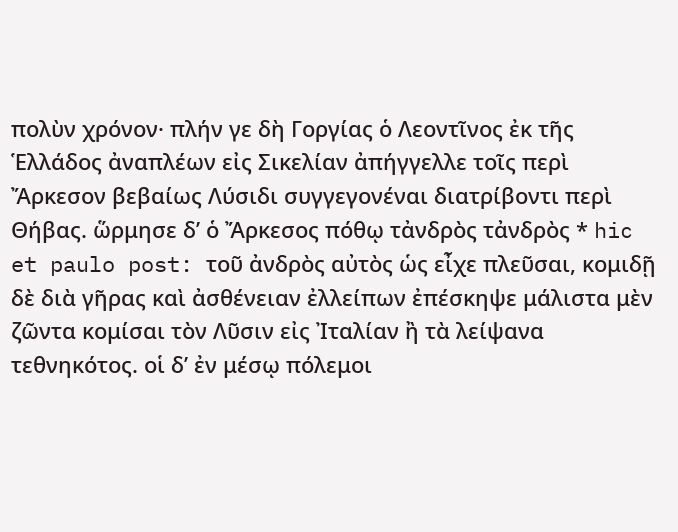πολὺν χρόνον· πλήν γε δὴ Γοργίας ὁ Λεοντῖνος ἐκ τῆς Ἑλλάδος ἀναπλέων εἰς Σικελίαν ἀπήγγελλε τοῖς περὶ Ἄρκεσον βεβαίως Λύσιδι συγγεγονέναι διατρίβοντι περὶ Θήβας. ὥρμησε δʼ ὁ Ἄρκεσος πόθῳ τἀνδρὸς τἀνδρὸς * hic et paulo post: τοῦ ἀνδρὸς αὐτὸς ὡς εἶχε πλεῦσαι, κομιδῇ δὲ διὰ γῆρας καὶ ἀσθένειαν ἐλλείπων ἐπέσκηψε μάλιστα μὲν ζῶντα κομίσαι τὸν Λῦσιν εἰς Ἰταλίαν ἢ τὰ λείψανα τεθνηκότος. οἱ δʼ ἐν μέσῳ πόλεμοι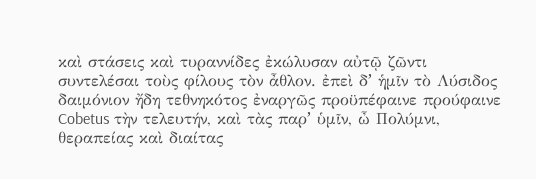καὶ στάσεις καὶ τυραννίδες ἐκώλυσαν αὐτῷ ζῶντι συντελέσαι τοὺς φίλους τὸν ἆθλον. ἐπεὶ δʼ ἡμῖν τὸ Λύσιδος δαιμόνιον ἤδη τεθνηκότος ἐναργῶς προϋπέφαινε προύφαινε Cobetus τὴν τελευτήν, καὶ τὰς παρʼ ὑμῖν, ὦ Πολύμνι, θεραπείας καὶ διαίτας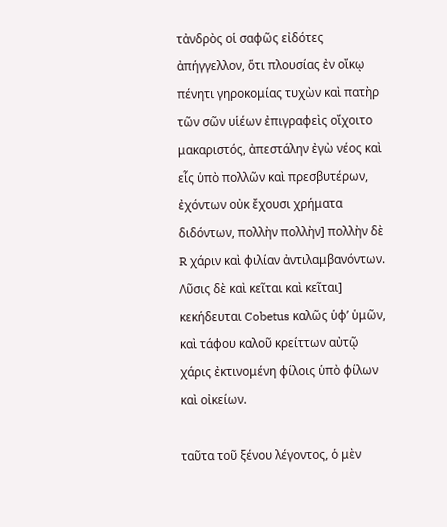τἀνδρὸς οἱ σαφῶς εἰδότες ἀπήγγελλον, ὅτι πλουσίας ἐν οἴκῳ πένητι γηροκομίας τυχὼν καὶ πατὴρ τῶν σῶν υἱέων ἐπιγραφεὶς οἴχοιτο μακαριστός, ἀπεστάλην ἐγὼ νέος καὶ εἷς ὑπὸ πολλῶν καὶ πρεσβυτέρων, ἐχόντων οὐκ ἔχουσι χρήματα διδόντων, πολλὴν πολλὴν] πολλὴν δὲ R χάριν καὶ φιλίαν ἀντιλαμβανόντων. Λῦσις δὲ καὶ κεῖται καὶ κεῖται] κεκήδευται Cobetus καλῶς ὑφʼ ὑμῶν, καὶ τάφου καλοῦ κρείττων αὐτῷ χάρις ἐκτινομένη φίλοις ὑπὸ φίλων καὶ οἰκείων.

ταῦτα τοῦ ξένου λέγοντος, ὁ μὲν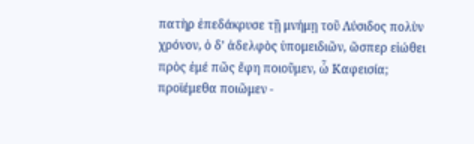πατὴρ ἐπεδάκρυσε τῇ μνήμῃ τοῦ Λύσιδος πολὺν χρόνον, ὁ δʼ ἀδελφὸς ὑπομειδιῶν, ὥσπερ εἰώθει πρὸς ἐμέ πῶς ἔφη ποιοῦμεν, ὦ Καφεισία; προϊέμεθα ποιῶμεν -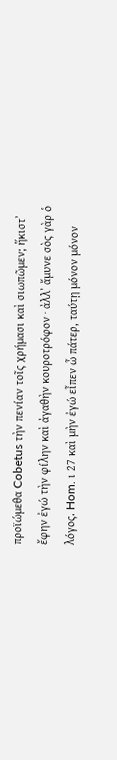προϊώμεθα Cobetus τὴν πενίαν τοῖς χρήμασι καὶ σιωπῶμεν; ἥκιστʼ ἔφην ἐγώ τὴν φίλην καὶ ἀγαθὴν κουροτρόφον · ἀλλʼ ἄμυνε σὸς γὰρ ὁ λόγος. Hom. ι 27 καὶ μὴν ἐγώ εἶπεν ὦ πάτερ, ταύτῃ μόνον μόνον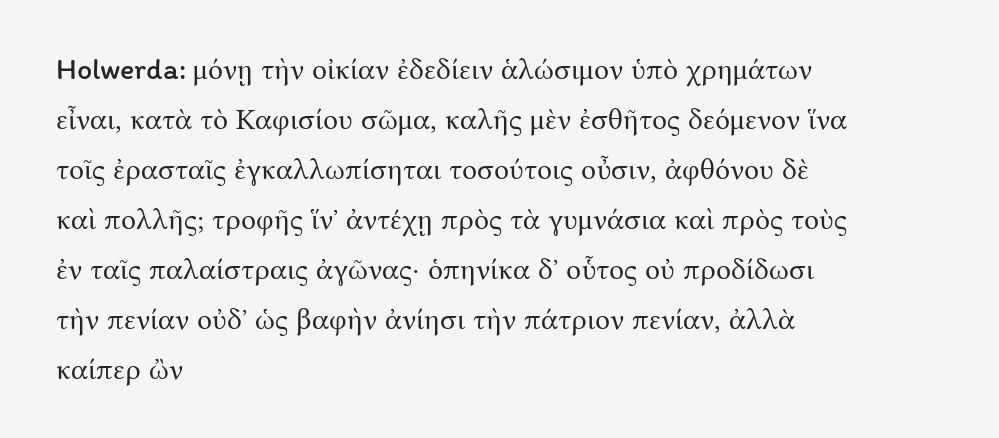Holwerda: μόνῃ τὴν οἰκίαν ἐδεδίειν ἁλώσιμον ὑπὸ χρημάτων εἶναι, κατὰ τὸ Καφισίου σῶμα, καλῆς μὲν ἐσθῆτος δεόμενον ἵνα τοῖς ἐρασταῖς ἐγκαλλωπίσηται τοσούτοις οὖσιν, ἀφθόνου δὲ καὶ πολλῆς; τροφῆς ἵνʼ ἀντέχῃ πρὸς τὰ γυμνάσια καὶ πρὸς τοὺς ἐν ταῖς παλαίστραις ἀγῶνας· ὁπηνίκα δʼ οὗτος οὐ προδίδωσι τὴν πενίαν οὐδʼ ὡς βαφὴν ἀνίησι τὴν πάτριον πενίαν, ἀλλὰ καίπερ ὢν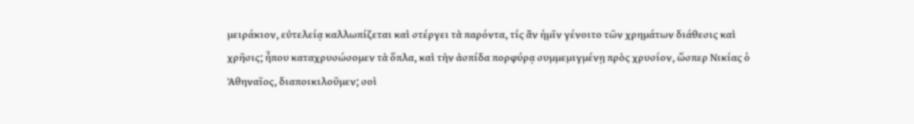μειράκιον, εὐτελείᾳ καλλωπίζεται καὶ στέργει τὰ παρόντα, τίς ἂν ἡμῖν γένοιτο τῶν χρημάτων διάθεσις καὶ χρῆσις; ἦπου καταχρυσώσομεν τὰ ὅπλα, καὶ τὴν ἀσπίδα πορφύρᾳ συμμεμιγμένῃ πρὸς χρυσίον, ὥσπερ Νικίας ὁ Ἀθηναῖος, διαποικιλοῦμεν; σοὶ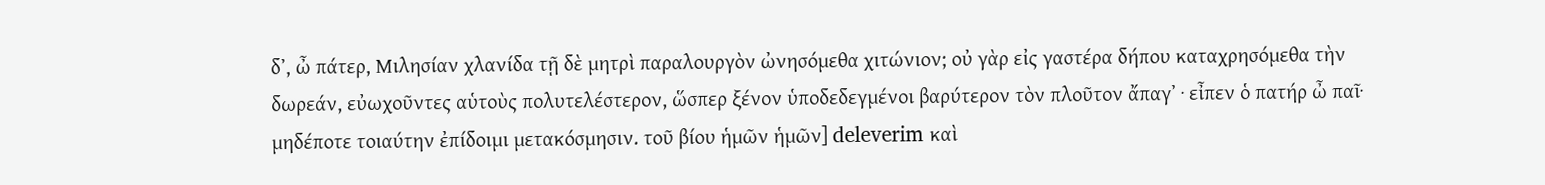δʼ, ὦ πάτερ, Μιλησίαν χλανίδα τῇ δὲ μητρὶ παραλουργὸν ὠνησόμεθα χιτώνιον; οὐ γὰρ εἰς γαστέρα δήπου καταχρησόμεθα τὴν δωρεάν, εὐωχοῦντες αὑτοὺς πολυτελέστερον, ὥσπερ ξένον ὑποδεδεγμένοι βαρύτερον τὸν πλοῦτον ἄπαγʼ · εἶπεν ὁ πατήρ ὦ παῖ· μηδέποτε τοιαύτην ἐπίδοιμι μετακόσμησιν. τοῦ βίου ἡμῶν ἡμῶν] deleverim καὶ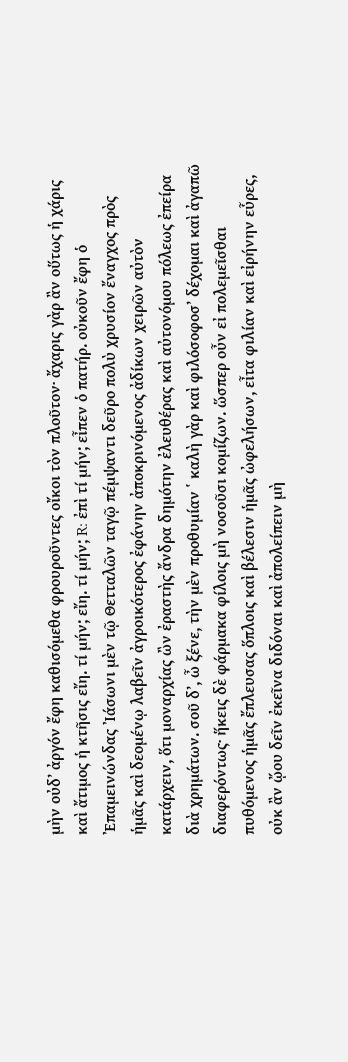μὴν οὐδʼ ἀργόν ἔφη καθισόμεθα φρουροῦντες οἴκοι τὸν πλοῦτον· ἄχαρις γὰρ ἂν οὕτως ἡ χάρις καὶ ἄτιμος ἡ κτῆσις εἴη. τί μήν; εἴη. τί μήν; R: ἐπὶ τί μήν; εἶπεν ὁ πατήρ. οὐκοῦν ἔφη ὁ Ἐπαμεινώνδας Ἰάσωνι μὲν τῷ Θετταλῶν ταγῷ πέμψαντι δεῦρο πολὺ χρυσίον ἔναγχος πρὸς ἡμᾶς καὶ δεομένῳ λαβεῖν ἀγροικότερος ἐφάνην ἀποκρινόμενος ἀδίκων χειρῶν αὐτὸν κατάρχειν, ὅτι μοναρχίας ὢν ἐραστὴς ἄνδρα δημότην ἐλευθέρας καὶ αὐτονόμου πόλεως ἐπείρα διὰ χρημάτων. σοῦ δʼ, ὦ ξένε, τὴν μὲν προθυμίαν ʽ καλὴ γὰρ καὶ φιλόσοφοσʼ δέχομαι καὶ ἀγαπῶ διαφερόντως· ἥκεις δὲ φάρμακα φίλοις μὴ νοσοῦσι κομίζων. ὥσπερ οὖν εἰ πολεμεῖσθαι πυθόμενος ἡμᾶς ἔπλευσας ὅπλοις καὶ βέλεσιν ἡμᾶς ὠφελήσων, εἶτα φιλίαν καὶ εἰρήνην εὗρες, οὐκ ἂν ᾤου δεῖν ἐκεῖνα διδόναι καὶ ἀπολείπειν μὴ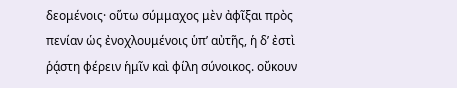δεομένοις· οὕτω σύμμαχος μὲν ἀφῖξαι πρὸς πενίαν ὡς ἐνοχλουμένοις ὑπʼ αὐτῆς, ἡ δʼ ἐστὶ ῥᾴστη φέρειν ἡμῖν καὶ φίλη σύνοικος. οὔκουν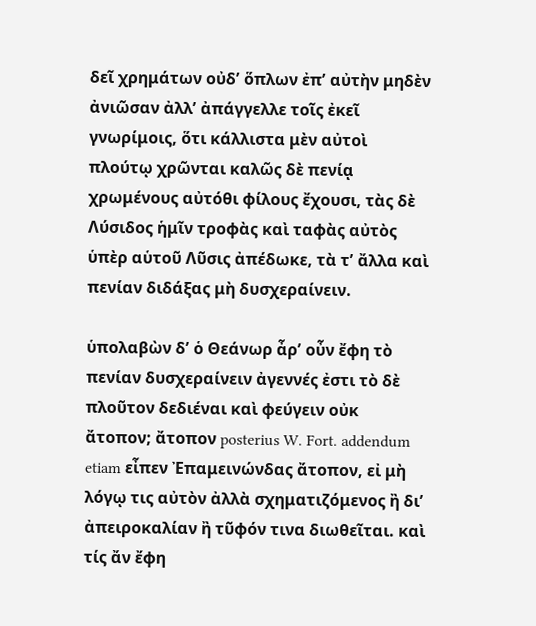δεῖ χρημάτων οὐδʼ ὅπλων ἐπʼ αὐτὴν μηδὲν ἀνιῶσαν ἀλλʼ ἀπάγγελλε τοῖς ἐκεῖ γνωρίμοις, ὅτι κάλλιστα μὲν αὐτοὶ πλούτῳ χρῶνται καλῶς δὲ πενίᾳ χρωμένους αὐτόθι φίλους ἔχουσι, τὰς δὲ Λύσιδος ἡμῖν τροφὰς καὶ ταφὰς αὐτὸς ὑπὲρ αὑτοῦ Λῦσις ἀπέδωκε, τὰ τʼ ἄλλα καὶ πενίαν διδάξας μὴ δυσχεραίνειν.

ὑπολαβὼν δʼ ὁ Θεάνωρ ἆρʼ οὖν ἔφη τὸ πενίαν δυσχεραίνειν ἀγεννές ἐστι τὸ δὲ πλοῦτον δεδιέναι καὶ φεύγειν οὐκ ἄτοπον; ἄτοπον posterius W. Fort. addendum etiam εἶπεν Ἐπαμεινώνδας ἄτοπον, εἰ μὴ λόγῳ τις αὐτὸν ἀλλὰ σχηματιζόμενος ἢ διʼ ἀπειροκαλίαν ἢ τῦφόν τινα διωθεῖται. καὶ τίς ἄν ἔφη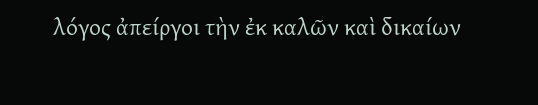λόγος ἀπείργοι τὴν ἐκ καλῶν καὶ δικαίων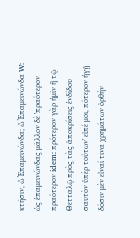κτῆσιν, ὦ Ἐπαμεινώνδα; ὦ Ἐπαμεινώνδα W: ὡς ἐπαμεινώνδας μᾶλλον δὲ ʽπραότερον πραότερον idem: πρότερον γὰρ ἡμῖν ἢ τῷ Θετταλῷ πρὸς τὰς ἀποκρίσεις ἐνδίδου σαυτὸν ὑπὲρ τούτωνʼ εἰπέ μοι, πότερον ἡγῇ δόσιν μὲν εἶναί τινα χρημάτων ὀρθὴν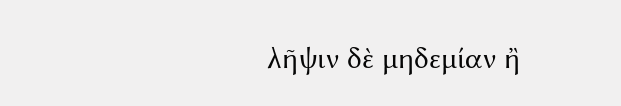λῆψιν δὲ μηδεμίαν ἢ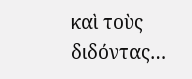καὶ τοὺς διδόντας…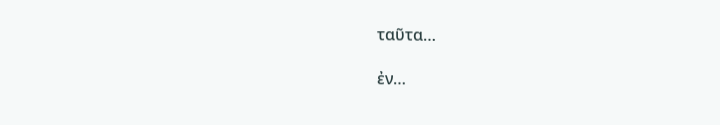ταῦτα…

ἐν…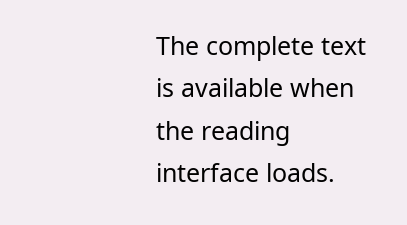The complete text is available when the reading interface loads.